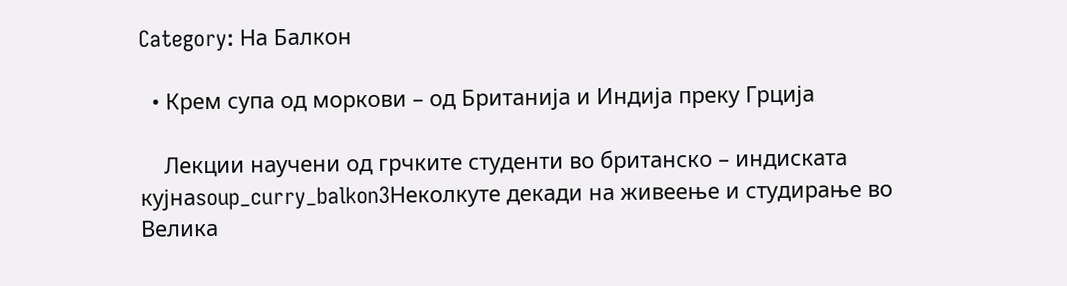Category: На Балкон

  • Крем супа од моркови – од Британија и Индија преку Грција

    Лекции научени од грчките студенти во британско – индиската кујнаsoup_curry_balkon3Неколкуте декади на живеење и студирање во Велика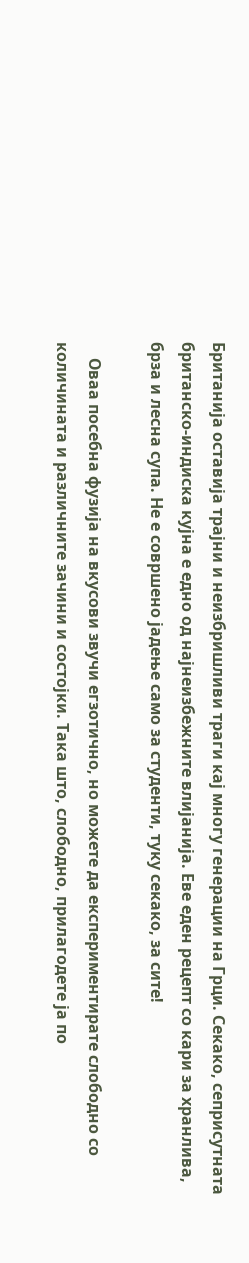Британија оставија трајни и неизбришливи траги кај многу генерации на Грци. Секако, сеприсутната британско-индиска кујна е едно од најнеизбежните влијанија. Еве еден рецепт со кари за хранлива, брза и лесна супа. Не е совршено јадење само за студенти, туку секако, за сите!

    Оваа посебна фузија на вкусови звучи егзотично, но можете да експериментирате слободно со количината и различните зачини и состојки. Така што, слободно, прилагодете ја по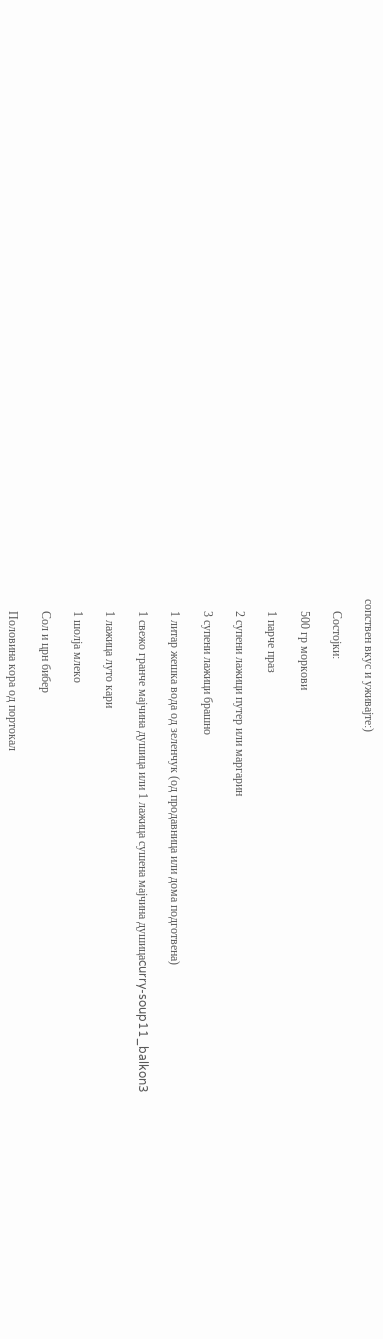сопствен вкус и уживајте:)

    Состојки:

    500 гр моркови

    1 парче праз

    2 супени лажици путер или маргарин

    3 супени лажици брашно

    1 литар жешка вода од зеленчук (од продавница или дома подготвена)

    1 свежо гранче мајчина душица или 1 лажица сушена мајчина душицаcurry-soup11_balkon3

    1 лажица луто кари

    1 шолја млеко

    Сол и црн бибер

    Половина кора од портокал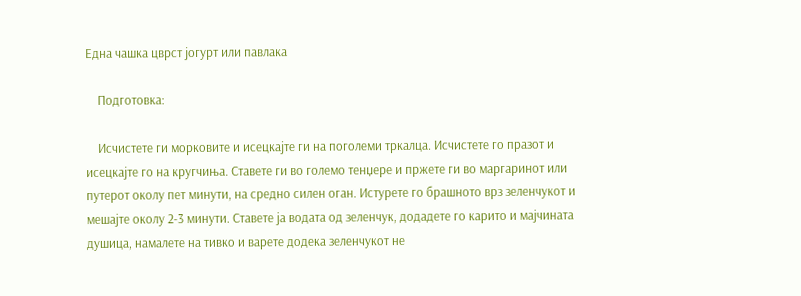Една чашка цврст јогурт или павлака

    Подготовка:

    Исчистете ги морковите и исецкајте ги на поголеми тркалца. Исчистете го празот и исецкајте го на кругчиња. Ставете ги во големо тенџере и пржете ги во маргаринот или путерот околу пет минути, на средно силен оган. Истурете го брашното врз зеленчукот и мешајте околу 2-3 минути. Ставете ја водата од зеленчук, додадете го карито и мајчината душица, намалете на тивко и варете додека зеленчукот не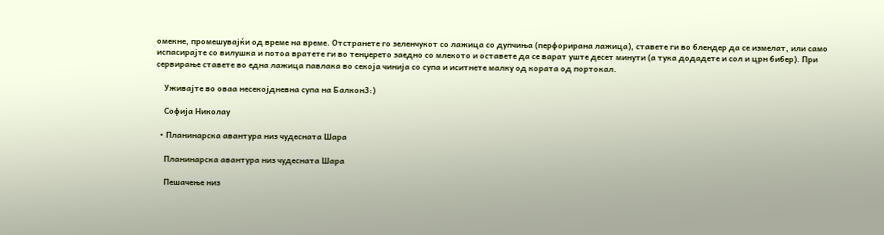омекне, промешувајќи од време на време. Отстранете го зеленчукот со лажица со дупчиња (перфорирана лажица), ставете ги во блендер да се измелат, или само испасирајте со вилушка и потоа вратете ги во тенџерето заедно со млекото и оставете да се варат уште десет минути (а тука додадете и сол и црн бибер). При сервирање ставете во една лажица павлака во секоја чинија со супа и иситнете малку од кората од портокал.

    Уживајте во оваа несекојдневна супа на Балкон3:)

    Софија Николау

  • Планинарска авантура низ чудесната Шара

    Планинарска авантура низ чудесната Шара

    Пешачење низ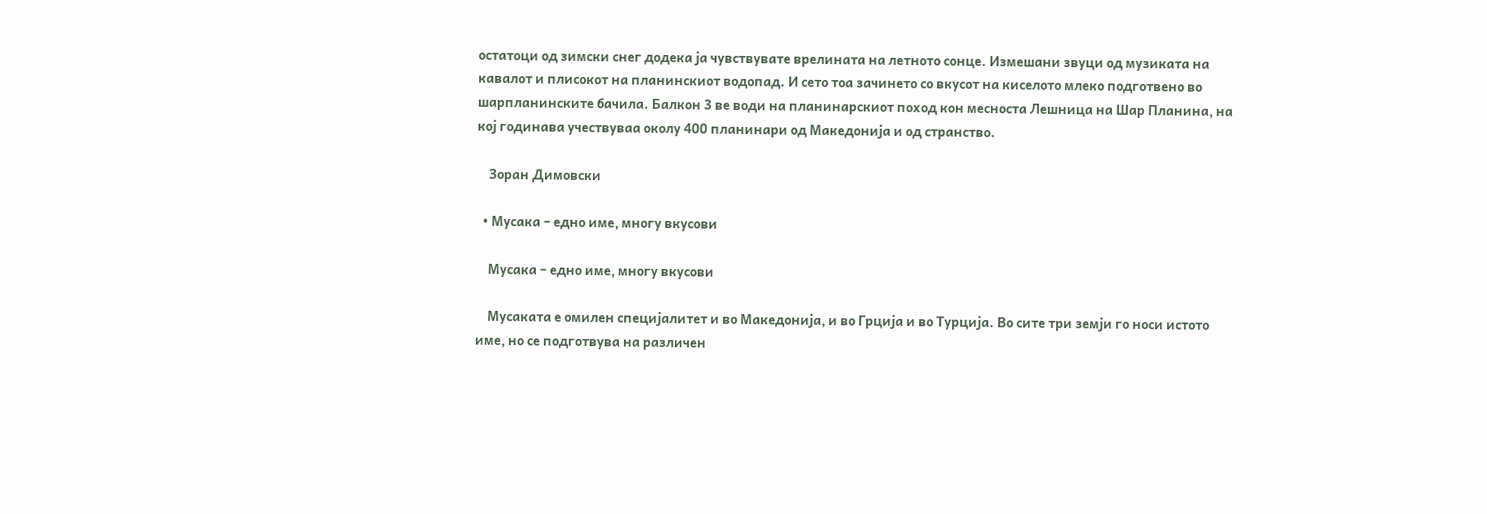остатоци од зимски снег додека ја чувствувате врелината на летното сонце. Измешани звуци од музиката на кавалот и плисокот на планинскиот водопад. И сето тоа зачинето со вкусот на киселото млеко подготвено во шарпланинските бачила. Балкон 3 ве води на планинарскиот поход кон месноста Лешница на Шар Планина, на кој годинава учествуваа околу 400 планинари од Македонија и од странство.

    Зоран Димовски

  • Мусака – едно име, многу вкусови

    Мусака – едно име, многу вкусови

    Мусаката е омилен специјалитет и во Македонија, и во Грција и во Турција. Во сите три земји го носи истото име, но се подготвува на различен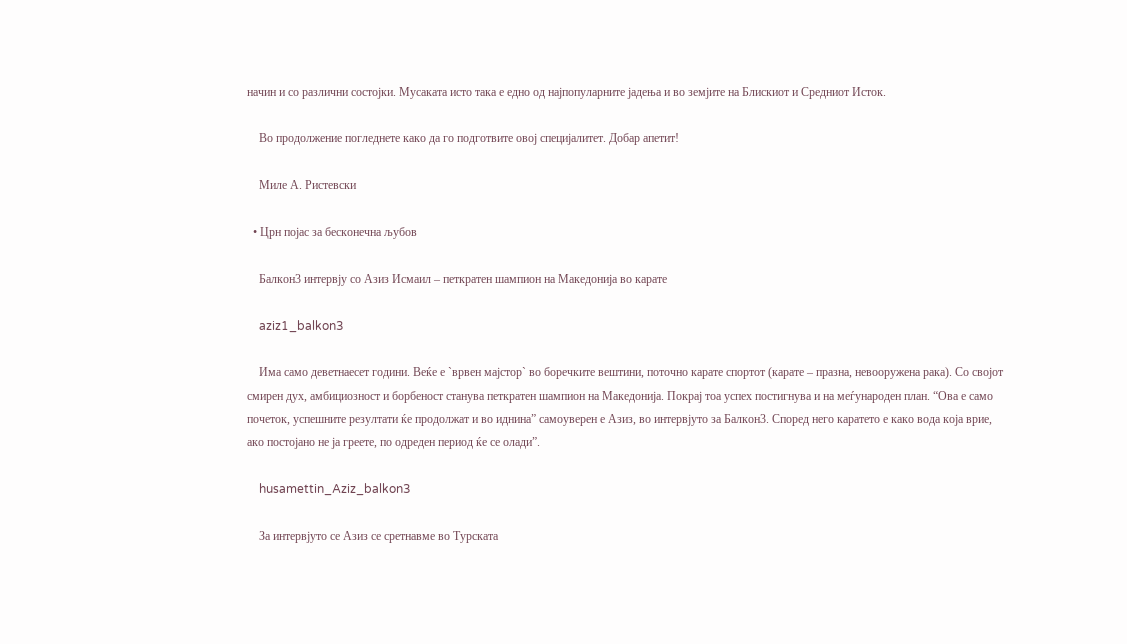начин и со различни состојки. Мусаката исто така е едно од најпопуларните јадења и во земјите на Блискиот и Средниот Исток.

    Во продолжение погледнете како да го подготвите овој специјалитет. Добар апетит!

    Миле А. Ристевски

  • Црн појас за бесконечна љубов

    Балкон3 интервју со Азиз Исмаил – петкратен шампион на Македонија во карате

    aziz1_balkon3

    Има само деветнаесет години. Веќе е `врвен мајстор` во боречките вештини, поточно карате спортот (карате – празна, невооружена рака). Со својот смирен дух, амбициозност и борбеност станува петкратен шампион на Македонија. Покрај тоа успех постигнува и на меѓународен план. “Ова е само почеток, успешните резултати ќе продолжат и во иднина” самоуверен е Азиз, во интервјуто за Балкон3. Според него каратето е како вода која врие, ако постојано не ја греете, по одреден период ќе се олади”.

    husamettin_Aziz_balkon3

    За интервјуто се Азиз се сретнавме во Турската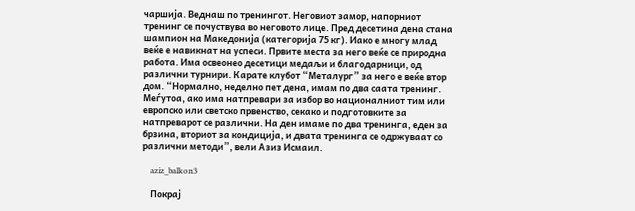чаршија. Веднаш по тренингот. Неговиот замор, напорниот тренинг се почуствува во неговото лице. Пред десетина дена стана шампион на Македонија (категорија 75 кг). Иако е многу млад веќе е навикнат на успеси. Првите места за него веќе се природна работа. Има освеонео десетици медаљи и благодарници, од различни турнири. Карате клубот “Металург” за него е веќе втор дом. “Нормално, неделно пет дена, имам по два саата тренинг. Меѓутоа, ако има натпревари за избор во националниот тим или европско или светско првенство, секако и подготовките за натпреварот се различни. На ден имаме по два тренинга, еден за брзина, вториот за кондиција, и двата тренинга се одржуваат со различни методи”, вели Азиз Исмаил.

    aziz_balkon3

    Покрај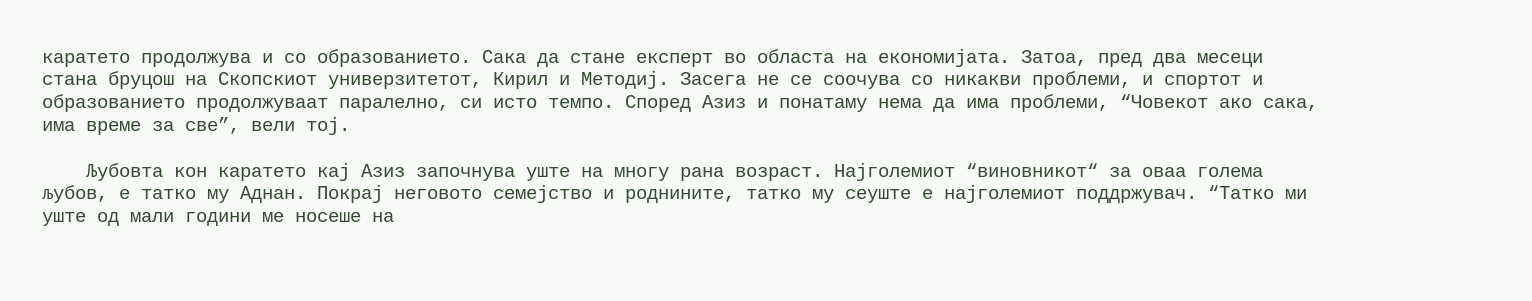каратето продолжува и со образованието. Сака да стане експерт во областа на економијата. Затоа, пред два месеци стана бруцош на Скопскиот универзитетот, Кирил и Методиј. Засега не се соочува со никакви проблеми, и спортот и образованието продолжуваат паралелно, си исто темпо. Според Азиз и понатаму нема да има проблеми, “Човекот ако сака, има време за све”, вели тој.

    Љубовта кон каратето кај Азиз започнува уште на многу рана возраст. Најголемиот “виновникот“ за оваа голема љубов, е татко му Аднан. Покрај неговото семејство и роднините, татко му сеуште е најголемиот поддржувач. “Татко ми уште од мали години ме носеше на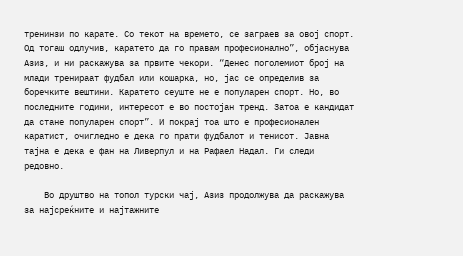тренинзи по карате. Со текот на времето, се заграев за овој спорт. Од тогаш одлучив, каратето да го правам професионално”, објаснува Азиз, и ни раскажува за првите чекори. “Денес поголемиот број на млади тренираат фудбал или кошарка, но, јас се определив за боречките вештини. Каратето сеуште не е популарен спорт. Но, во последните години, интересот е во постојан тренд. Затоа е кандидат да стане популарен спорт”. И покрај тоа што е професионален каратист, очигледно е дека го прати фудбалот и тенисот. Јавна тајна е дека е фан на Ливерпул и на Рафаел Надал. Ги следи редовно.

    Во друштво на топол турски чај, Азиз продолжува да раскажува за најсреќните и најтажните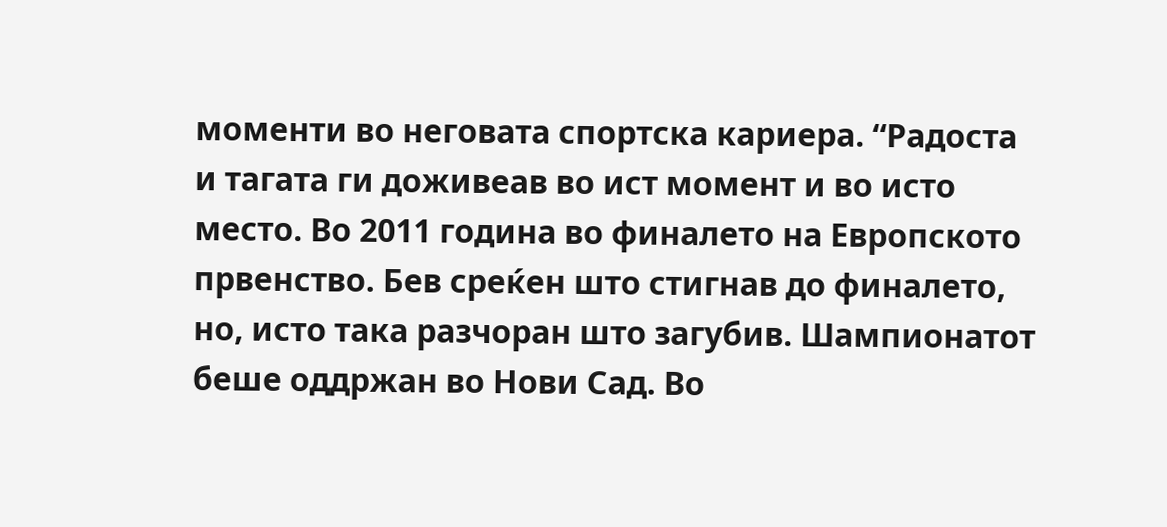моменти во неговата спортска кариера. “Радоста и тагата ги доживеав во ист момент и во исто место. Во 2011 година во финалето на Европското првенство. Бев среќен што стигнав до финалето, но, исто така разчоран што загубив. Шампионатот беше оддржан во Нови Сад. Во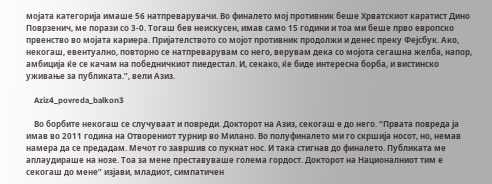мојата категорија имаше 56 натпреварувачи. Во финалето мој противник беше Хрватскиот каратист Дино Поврзенич, ме порази со 3-0. Тогаш бев неискусен, имав само 15 години и тоа ми беше прво европско првенство во мојата кариера. Пријателството со мојот противник продолжи и денес преку Фејсбук. Ако, некогаш, евентуално, повторно се натпреварувам со него, верувам дека со мојота сегашна желба, напор, амбиција ќе се качам на победничкиот пиедестал. И, секако, ќе биде интересна борба, и вистинско уживање за публиката.”, вели Азиз.

    Aziz4_povreda_balkon3

    Во борбите некогаш се случуваат и повреди. Докторот на Азиз, секогаш е до него. “Првата повреда ја имав во 2011 година на Отворениот турнир во Милано. Во полуфиналето ми го скршија носот, но, немав намера да се предадам. Мечот го завршив со пукнат нос. И така стигнав до финалето. Публиката ме аплаудираше на нозе. Тоа за мене преставуваше голема гордост. Докторот на Националниот тим е секогаш до мене” изјави, младиот, симпатичен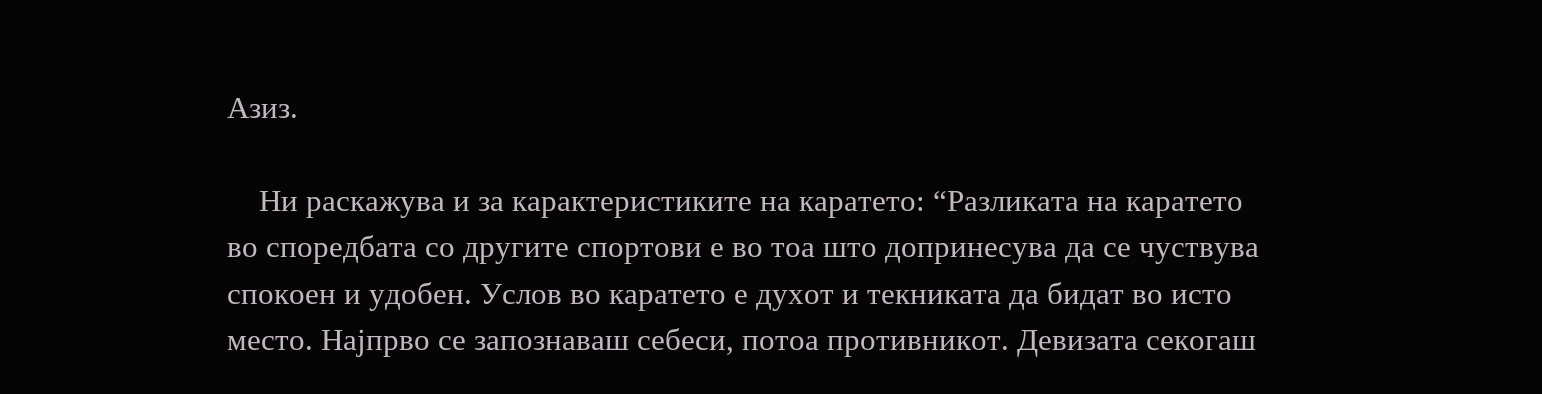Азиз.

    Ни раскажува и за карактеристиките на каратето: “Разликата на каратето во споредбата со другите спортови е во тоа што допринесува да се чуствува спокоен и удобен. Услов во каратето е духот и текниката да бидат во исто место. Најпрво се запознаваш себеси, потоа противникот. Девизата секогаш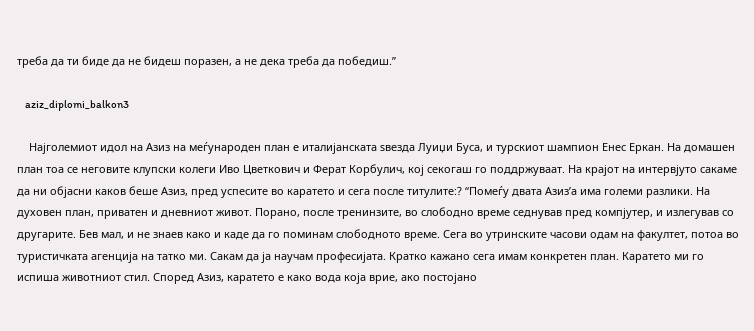треба да ти биде да не бидеш поразен, а не дека треба да победиш.”

    aziz_diplomi_balkon3

    Најголемиот идол на Азиз на меѓународен план е италијанската ѕвезда Луиџи Буса, и турскиот шампион Енес Еркан. На домашен план тоа се неговите клупски колеги Иво Цветкович и Ферат Корбулич, кој секогаш го поддржуваат. На крајот на интервјуто сакаме да ни објасни каков беше Азиз, пред успесите во каратето и сега после титулите:? “Помеѓу двата Азиз’а има големи разлики. На духовен план, приватен и дневниот живот. Порано, после тренинзите, во слободно време седнував пред компјутер, и излегував со другарите. Бев мал, и не знаев како и каде да го поминам слободното време. Сега во утринските часови одам на факултет, потоа во туристичката агенција на татко ми. Сакам да ја научам професијата. Кратко кажано сега имам конкретен план. Каратето ми го испиша животниот стил. Според Азиз, каратето е како вода која врие, ако постојано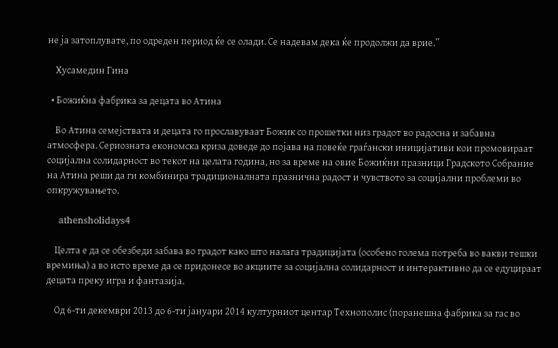не ја затоплувате, по одреден период ќе се олади. Се надевам дека ќе продолжи да врие.”

    Хусамедин Гина

  • Божиќна фабрика за децата во Атина

    Во Атина семејствата и децата го прославуваат Божик со прошетки низ градот во радосна и забавна атмосфера. Сериозната економска криза доведе до појава на повеќе граѓански иницијативи кои промовираат социјална солидарност во текот на целата година, но за време на овие Божиќни празници Градското Собрание на Атина реши да ги комбинира традиционалната празнична радост и чувството за социјални проблеми во опкружувањето.

    athensholidays4

    Целта е да се обезбеди забава во градот како што налага традицијата (особено голема потреба во вакви тешки времиња) а во исто време да се придонесе во акциите за социјална солидарност и интерактивно да се едуцираат децата преку игра и фантазија.

    Од 6-ти декември 2013 до 6-ти јануари 2014 културниот центар Технополис (поранешна фабрика за гас во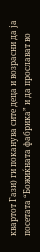квартот Гази) ги поканува сите деца и возрасни да ја посетата “Божиќната фабрика” и да прослават во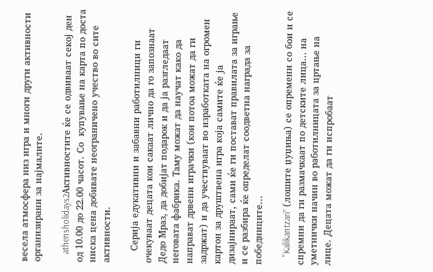весела атмосфера низ игра и многи други активности организирани за најмалите.

    athensholidays2Активностите ќе се одвиваат секој ден од 10.00 до 22.00 часот. Со  купување на карта по доста ниска цена добивате неограничено учество во сите активности.

    Серија едукативни и забавни работилници ги очекуваат децата кои сакаат лично да го запознаат Дедо Мраз, да добијат подарок и да ја разгледаат неговата фабрика. Таму можат да научат како да направат дрвени играчки (кои потоа можат да ги задржат) и да учествуваат во изработката на огромен картон за друштвена игра која самите ќе ја дизајнираат, сами ќе ги постават правилата за играње и се разбира ќе определат соодветна награда за победниците…

    “Kalikantzari” (лошите џуџиња) се опремени со бои и се спремни да ги размачкаат по детските лица… на уметнички начин во работилницата за цртање на лице. Децата можат да ги испробаат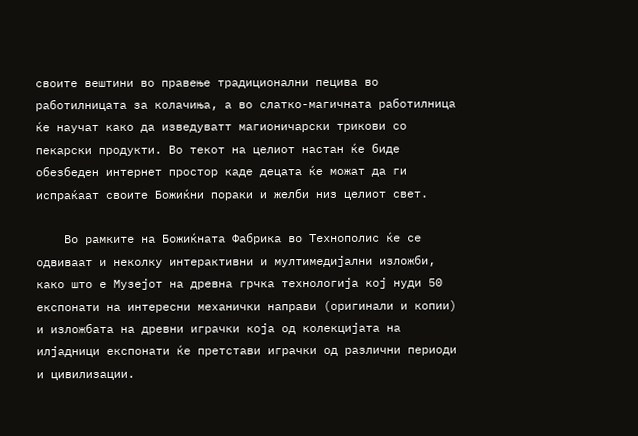своите вештини во правење традиционални пецива во работилницата за колачиња, а во слатко-магичната работилница ќе научат како да изведуватт магионичарски трикови со пекарски продукти. Во текот на целиот настан ќе биде обезбеден интернет простор каде децата ќе можат да ги испраќаат своите Божиќни пораки и желби низ целиот свет.

    Во рамките на Божиќната Фабрика во Технополис ќе се одвиваат и неколку интерактивни и мултимедијални изложби, како што е Музејот на древна грчка технологија кој нуди 50 експонати на интересни механички направи (оригинали и копии) и изложбата на древни играчки која од колекцијата на илјадници експонати ќе претстави играчки од различни периоди и цивилизации.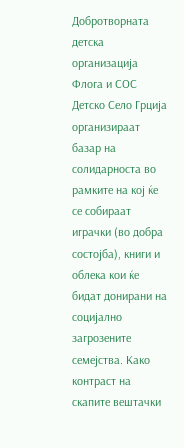Добротворната детска организација Флога и СОС Детско Село Грција организираат базар на солидарноста во рамките на кој ќе се собираат играчки (во добра состојба), книги и облека кои ќе бидат донирани на социјално загрозените семејства. Како контраст на скапите вештачки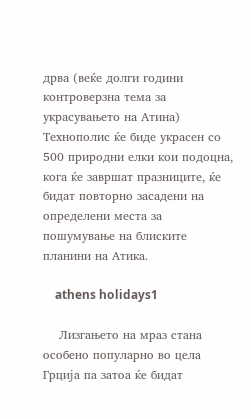дрва (веќе долги години контроверзна тема за украсувањето на Атина) Технополис ќе биде украсен со 500 природни елки кои подоцна, кога ќе завршат празниците, ќе бидат повторно засадени на определени места за пошумување на блиските планини на Атика.

    athens holidays1

    Лизгањето на мраз стана особено популарно во цела Грција па затоа ќе бидат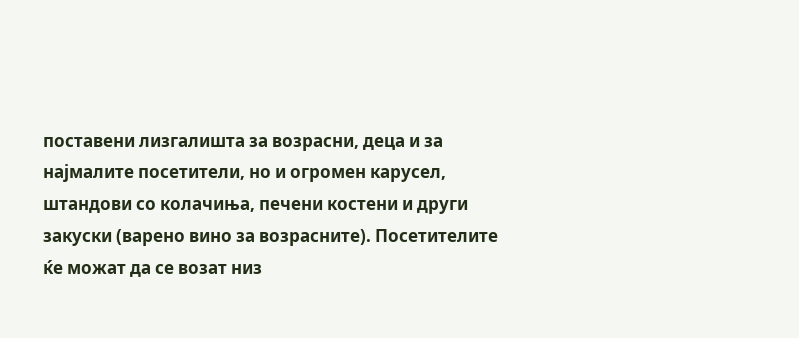поставени лизгалишта за возрасни, деца и за најмалите посетители, но и огромен карусел, штандови со колачиња, печени костени и други закуски (варено вино за возрасните). Посетителите ќе можат да се возат низ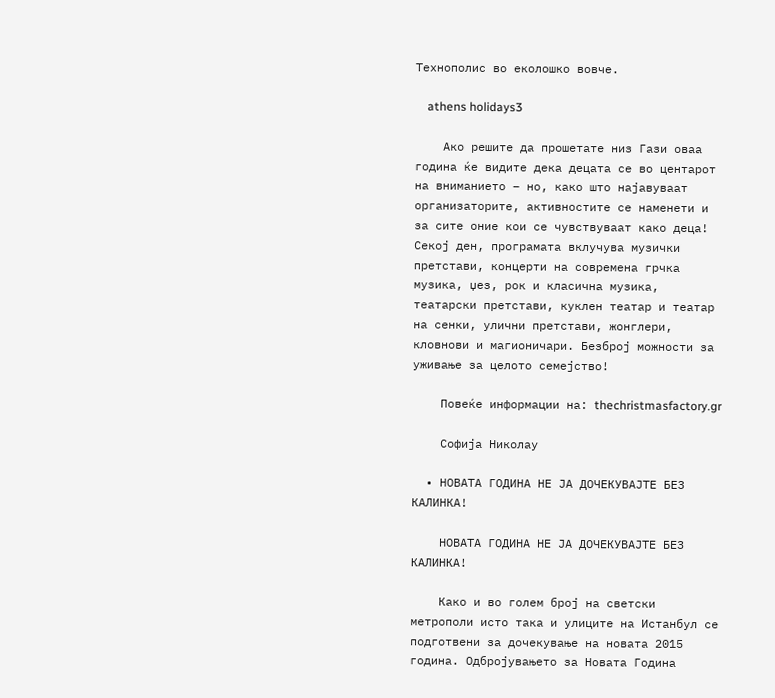Технополис во еколошко вовче.

    athens holidays3

    Ако решите да прошетате низ Гази оваа година ќе видите дека децата се во центарот на вниманието – но, како што најавуваат организаторите, активностите се наменети и за сите оние кои се чувствуваат како деца! Секој ден, програмата вклучува музички претстави, концерти на современа грчка музика, џез, рок и класична музика, театарски претстави, куклен театар и театар на сенки, улични претстави, жонглери, кловнови и магионичари. Безброј можности за уживање за целото семејство!

    Повеќе информации на: thechristmasfactory.gr

    Софија Николау

  • НОВАТА ГОДИНА НЕ ЈА ДОЧЕКУВАЈТЕ БЕЗ КАЛИНКА!

    НОВАТА ГОДИНА НЕ ЈА ДОЧЕКУВАЈТЕ БЕЗ КАЛИНКА!

    Како и во голем број на светски метрополи исто така и улицитe на Истанбул се подготвени за дочекување на новата 2015 година. Одбројувањето за Новата Година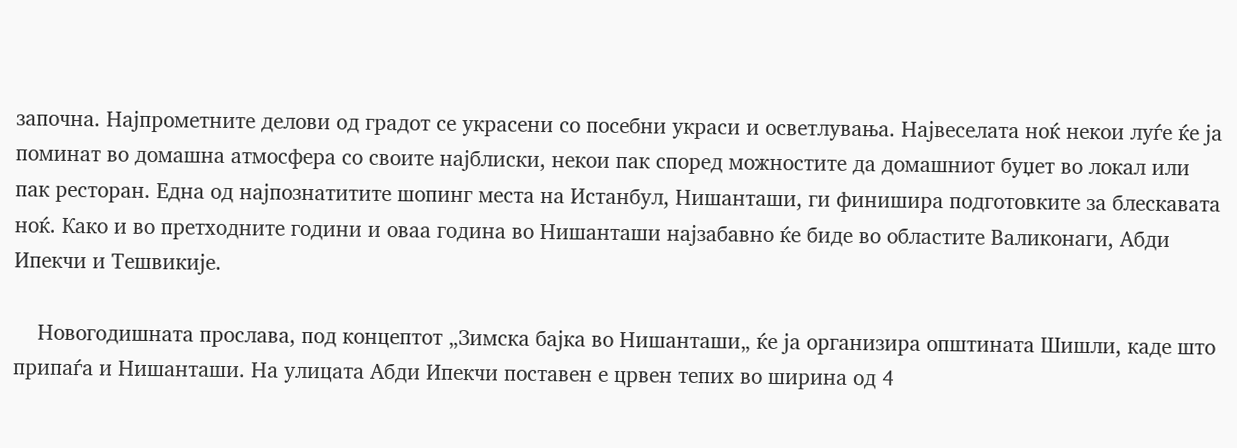започна. Најпрометните делови од градот се украсени со посебни украси и осветлувања. Највеселата ноќ некои луѓе ќе ја поминат во домашна атмосфера со своите најблиски, некои пак според можностите да домашниот буџет во локал или пак ресторан. Една од најпознатитите шопинг места на Истанбул, Нишанташи, ги финишира подготовките за блескавата ноќ. Како и во претходните години и оваа година во Нишанташи најзабавно ќе биде во областите Валиконаги, Абди Ипекчи и Тешвикије.

    Новогодишната прослава, под концептот „Зимска бајка во Нишанташи„ ќе ја организира општината Шишли, каде што припаѓа и Нишанташи. На улицата Абди Ипекчи поставен е црвен тепих во ширина од 4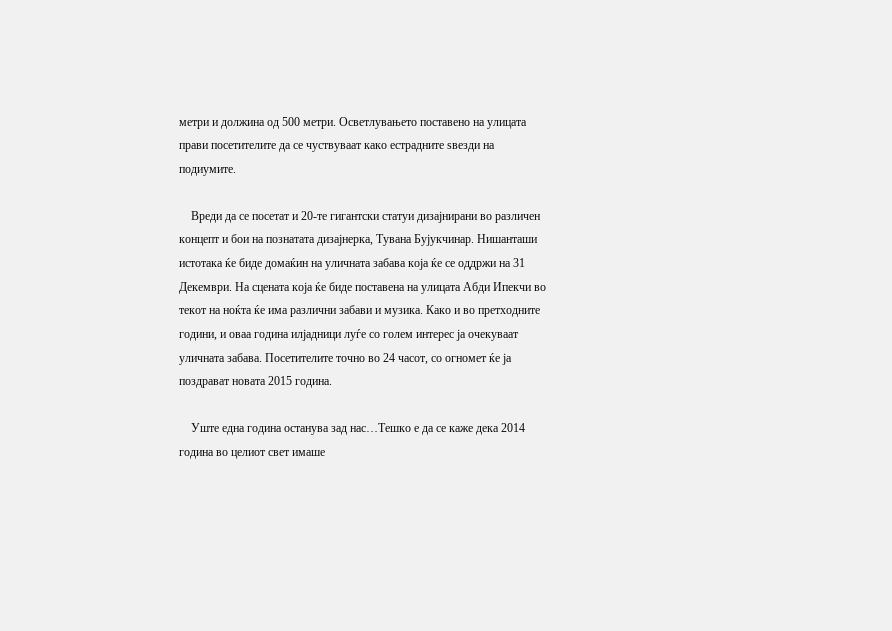метри и должина од 500 метри. Осветлувањето поставено на улицата прави посетителите да се чуствуваат како естрадните ѕвезди на подиумите.

    Вреди да се посетат и 20-те гигантски статуи дизајнирани во различен концепт и бои на познатата дизајнерка, Тувана Бујукчинар. Нишанташи истотака ќе биде домаќин на уличната забава која ќе се оддржи на 31 Декември. На сцената која ќе биде поставена на улицата Абди Ипекчи во текот на ноќта ќе има различни забави и музика. Како и во претходните години, и оваа година илјадници луѓе со голем интерес ја очекуваат уличната забава. Посетителите точно во 24 часот, со огномет ќе ја поздрават новата 2015 година.

    Уште една година останува зад нас…Тешко е да се каже дека 2014 година во целиот свет имаше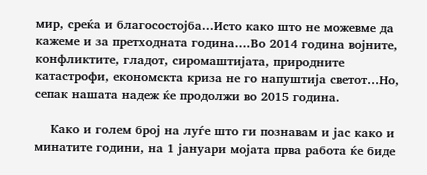мир, среќа и благосостојба…Исто како што не можевме да кажеме и за претходната година….Во 2014 година војните, конфликтите, гладот, сиромаштијата, природните катастрофи, економскта криза не го напуштија светот…Но, сепак нашата надеж ќе продолжи во 2015 година.

    Како и голем број на луѓе што ги познавам и јас како и минатите години, на 1 јануари мојата прва работа ќе биде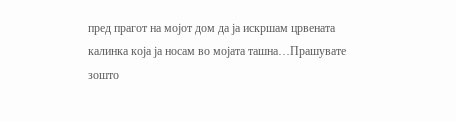пред прагот на мојот дом да ја искршам црвената калинка која ја носам во мојата ташна…Прашувате зошто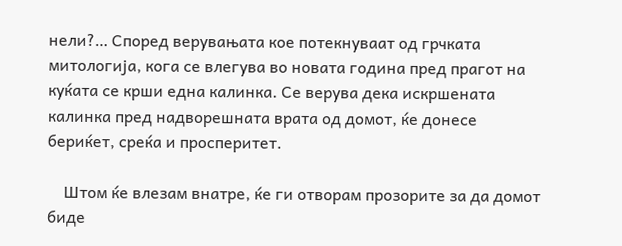нели?… Според верувањата кое потекнуваат од грчката митологија, кога се влегува во новата година пред прагот на куќата се крши една калинка. Се верува дека искршената калинка пред надворешната врата од домот, ќе донесе бериќет, среќа и просперитет.

    Штом ќе влезам внатре, ќе ги отворам прозорите за да домот биде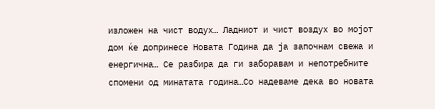изложен на чист водух… Ладниот и чист воздух во мојот дом ќе допринесе Новата Година да ја започнам свежа и енергична… Се разбира да ги заборавам и непотребните спомени од минатата година…Со надеваме дека во новата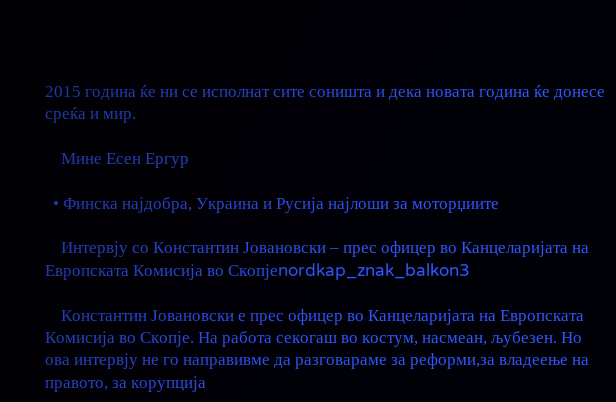2015 година ќе ни се исполнат сите соништа и дека новата година ќе донесе среќа и мир.

    Мине Есен Ергур

  • Финска најдобра, Украина и Русија најлоши за моторџиите

    Интервју со Константин Јовановски – прес офицер во Канцеларијата на Европската Комисија во Скопјеnordkap_znak_balkon3

    Константин Јовановски е прес офицер во Канцеларијата на Европската Комисија во Скопје. На работа секогаш во костум, насмеан, љубезен. Но ова интервју не го направивме да разговараме за реформи,за владеење на правото, за корупција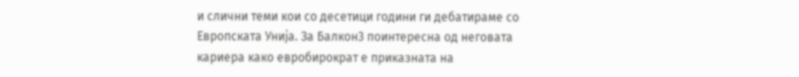и слични теми кои со десетици години ги дебатираме со Европската Унија. За Балкон3 поинтересна од неговата кариера како евробирократ е приказната на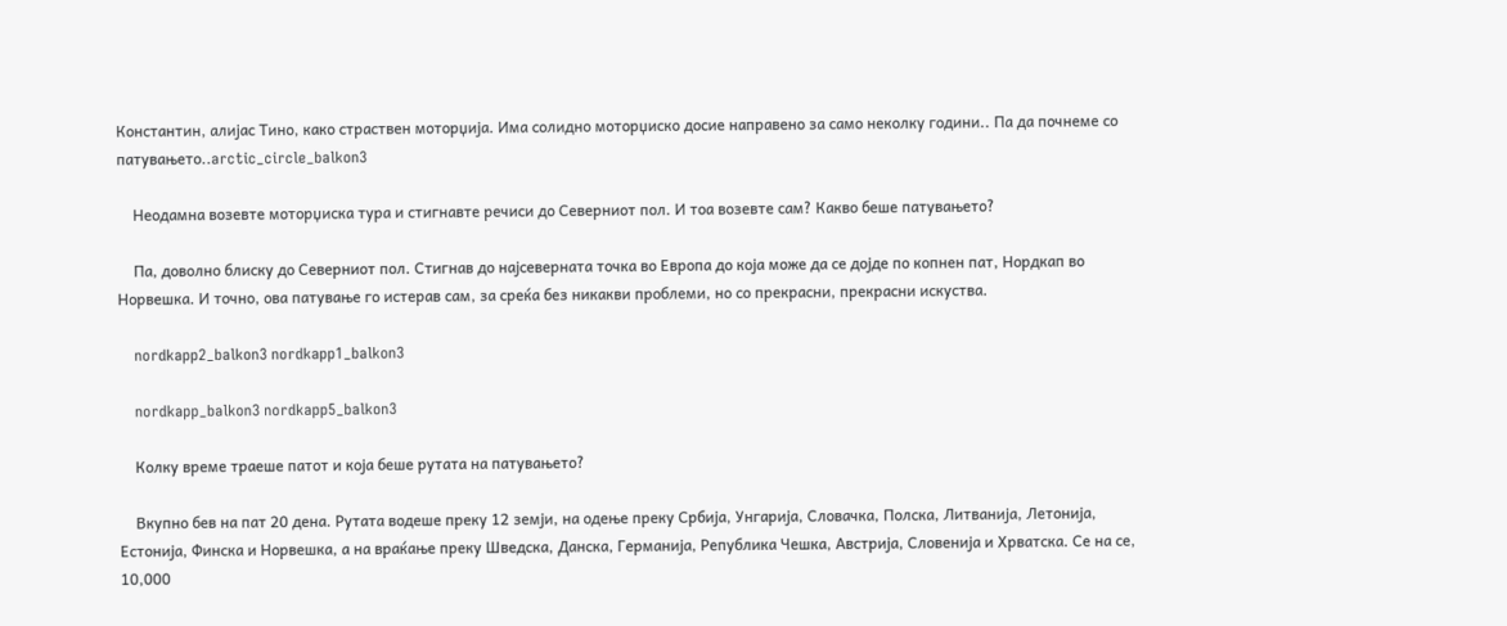Константин, алијас Тино, како страствен моторџија. Има солидно моторџиско досие направено за само неколку години.. Па да почнеме со патувањето..arctic_circle_balkon3

    Неодамна возевте моторџиска тура и стигнавте речиси до Северниот пол. И тоа возевте сам? Какво беше патувањето?

    Па, доволно блиску до Северниот пол. Стигнав до најсеверната точка во Европа до која може да се дојде по копнен пат, Нордкап во Норвешка. И точно, ова патување го истерав сам, за среќа без никакви проблеми, но со прекрасни, прекрасни искуства.

    nordkapp2_balkon3 nordkapp1_balkon3

    nordkapp_balkon3 nordkapp5_balkon3

    Колку време траеше патот и која беше рутата на патувањето?

    Вкупно бев на пат 20 дена. Рутата водеше преку 12 земји, на одење преку Србија, Унгарија, Словачка, Полска, Литванија, Летонија, Естонија, Финска и Норвешка, а на враќање преку Шведска, Данска, Германија, Република Чешка, Австрија, Словенија и Хрватска. Се на се, 10,000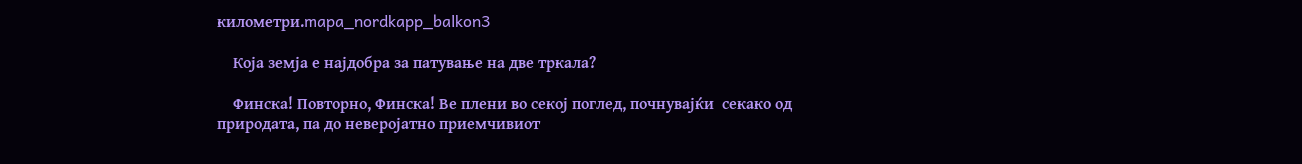километри.mapa_nordkapp_balkon3

    Која земја е најдобра за патување на две тркала?

    Финска! Повторно, Финска! Ве плени во секој поглед, почнувајќи  секако од природата, па до неверојатно приемчивиот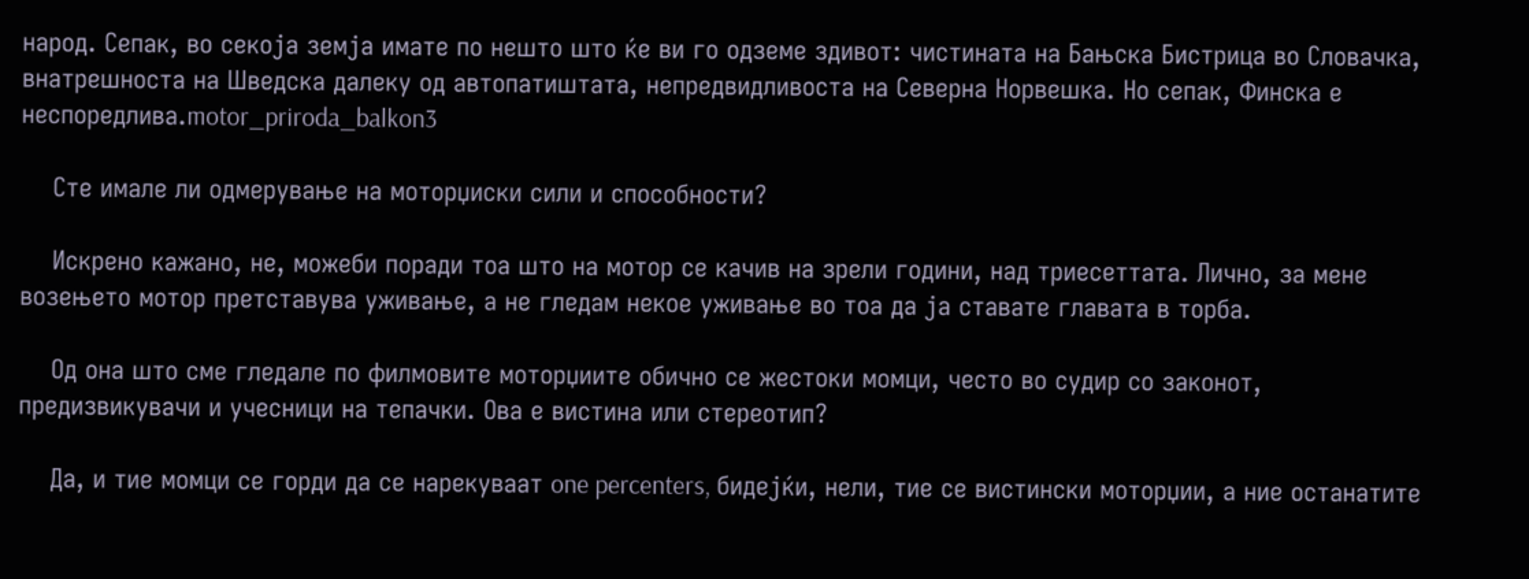народ. Сепак, во секоја земја имате по нешто што ќе ви го одземе здивот: чистината на Бањска Бистрица во Словачка, внатрешноста на Шведска далеку од автопатиштата, непредвидливоста на Северна Норвешка. Но сепак, Финска е неспоредлива.motor_priroda_balkon3

    Сте имале ли одмерување на моторџиски сили и способности?

    Искрено кажано, не, можеби поради тоа што на мотор се качив на зрели години, над триесеттата. Лично, за мене возењето мотор претставува уживање, а не гледам некое уживање во тоа да ја ставате главата в торба.

    Од она што сме гледале по филмовите моторџиите обично се жестоки момци, често во судир со законот, предизвикувачи и учесници на тепачки. Ова е вистина или стереотип?

    Да, и тие момци се горди да се нарекуваат one percenters, бидејќи, нели, тие се вистински моторџии, а ние останатите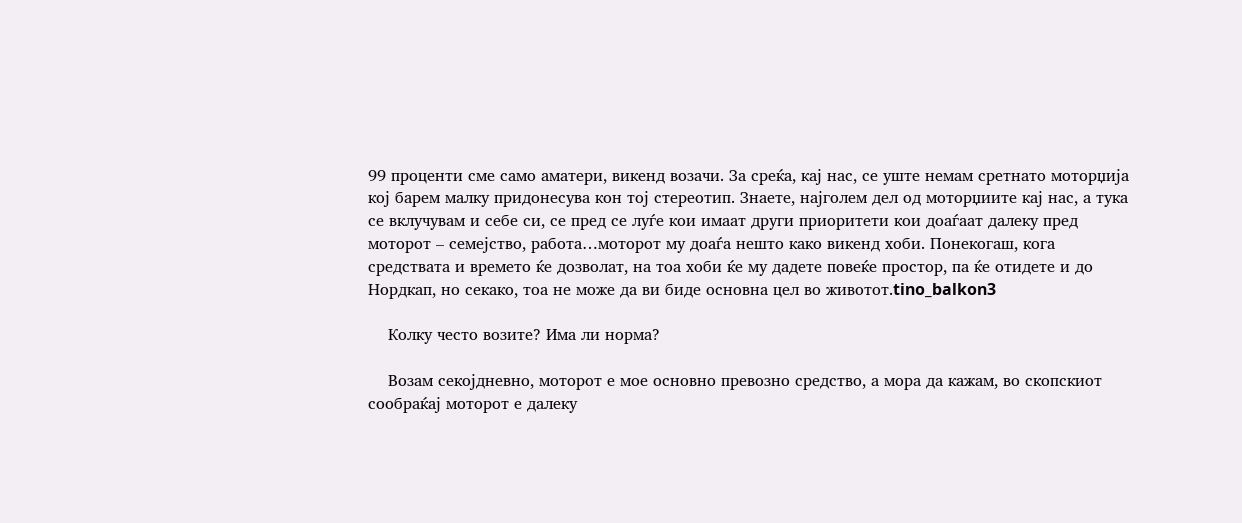99 проценти сме само аматери, викенд возачи. За среќа, кај нас, се уште немам сретнато моторџија кој барем малку придонесува кон тој стереотип. Знаете, најголем дел од моторџиите кај нас, а тука се вклучувам и себе си, се пред се луѓе кои имаат други приоритети кои доаѓаат далеку пред моторот – семејство, работа…моторот му доаѓа нешто како викенд хоби. Понекогаш, кога средствата и времето ќе дозволат, на тоа хоби ќе му дадете повеќе простор, па ќе отидете и до Нордкап, но секако, тоа не може да ви биде основна цел во животот.tino_balkon3

    Колку често возите? Има ли норма?

    Возам секојдневно, моторот е мое основно превозно средство, а мора да кажам, во скопскиот сообраќај моторот е далеку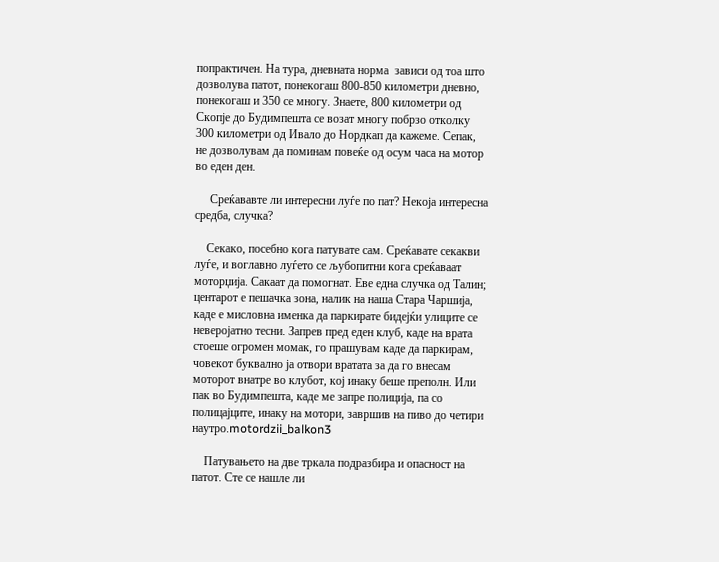попрактичен. На тура, дневната норма  зависи од тоа што дозволува патот, понекогаш 800-850 километри дневно, понекогаш и 350 се многу. Знаете, 800 километри од Скопје до Будимпешта се возат многу побрзо отколку 300 километри од Ивало до Нордкап да кажеме. Сепак, не дозволувам да поминам повеќе од осум часа на мотор во еден ден.

     Среќававте ли интересни луѓе по пат? Некоја интересна средба, случка?

    Секако, посебно кога патувате сам. Среќавате секакви луѓе, и воглавно луѓето се љубопитни кога среќаваат моторџија. Сакаат да помогнат. Еве една случка од Талин; центарот е пешачка зона, налик на наша Стара Чаршија, каде е мисловна именка да паркирате бидејќи улиците се неверојатно тесни. Запрев пред еден клуб, каде на врата стоеше огромен момак, го прашувам каде да паркирам, човекот буквално ја отвори вратата за да го внесам моторот внатре во клубот, кој инаку беше преполн. Или пак во Будимпешта, каде ме запре полиција, па со полицајците, инаку на мотори, завршив на пиво до четири наутро.motordzii_balkon3

    Патувањето на две тркала подразбира и опасност на патот. Сте се нашле ли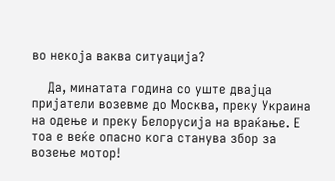во некоја ваква ситуација?

    Да, минатата година со уште двајца пријатели возевме до Москва, преку Украина на одење и преку Белорусија на враќање. Е тоа е веќе опасно кога станува збор за возење мотор!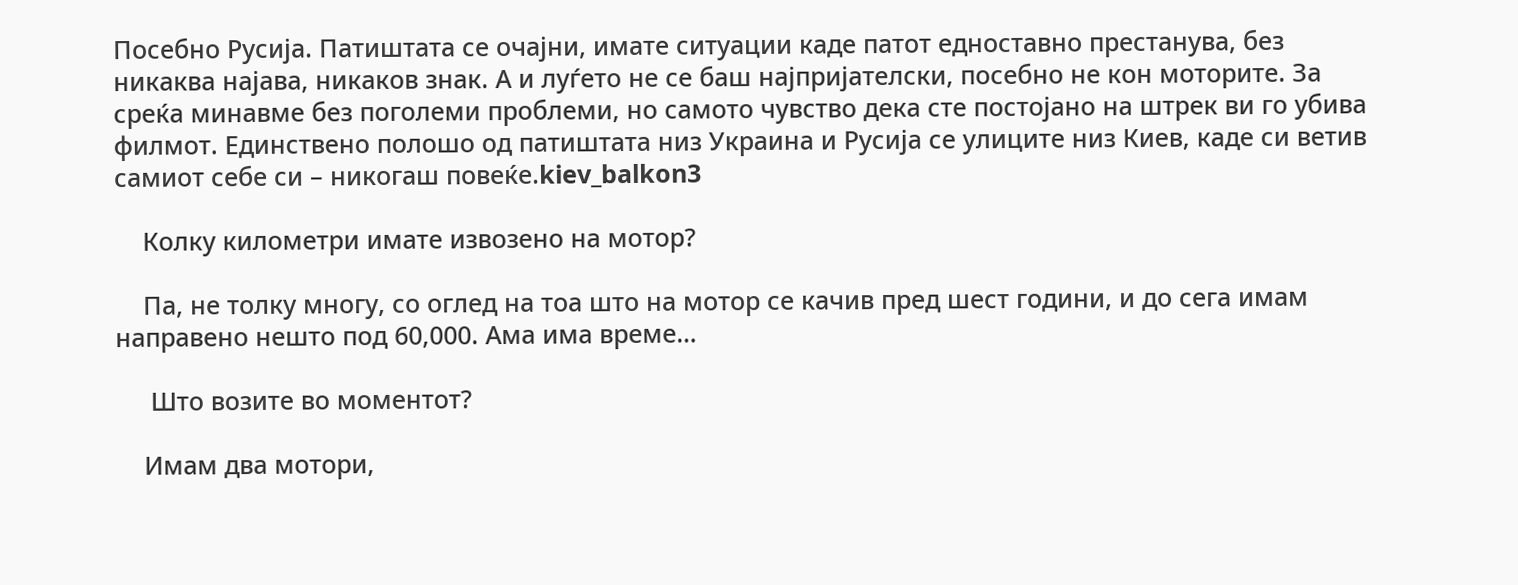Посебно Русија. Патиштата се очајни, имате ситуации каде патот едноставно престанува, без никаква најава, никаков знак. А и луѓето не се баш најпријателски, посебно не кон моторите. За среќа минавме без поголеми проблеми, но самото чувство дека сте постојано на штрек ви го убива филмот. Единствено полошо од патиштата низ Украина и Русија се улиците низ Киев, каде си ветив самиот себе си – никогаш повеќе.kiev_balkon3

    Колку километри имате извозено на мотор?

    Па, не толку многу, со оглед на тоа што на мотор се качив пред шест години, и до сега имам направено нешто под 60,000. Ама има време…

     Што возите во моментот?

    Имам два мотори,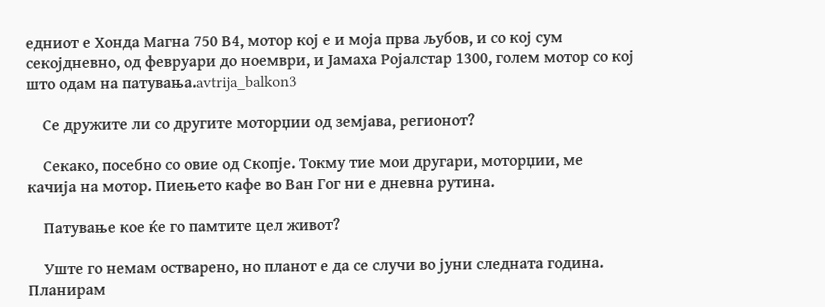едниот е Хонда Магна 750 В4, мотор кој е и моја прва љубов, и со кој сум секојдневно, од февруари до ноември, и Јамаха Ројалстар 1300, голем мотор со кој што одам на патувања.avtrija_balkon3

    Се дружите ли со другите моторџии од земјава, регионот?

    Секако, посебно со овие од Скопје. Токму тие мои другари, моторџии, ме качија на мотор. Пиењето кафе во Ван Гог ни е дневна рутина.

    Патување кое ќе го памтите цел живот?

    Уште го немам остварено, но планот е да се случи во јуни следната година. Планирам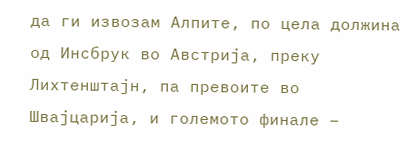да ги извозам Алпите, по цела должина од Инсбрук во Австрија, преку Лихтенштајн, па превоите во Швајцарија, и големото финале –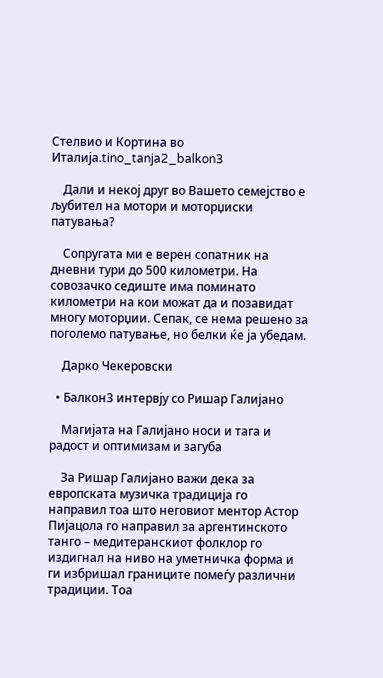Стелвио и Кортина во Италија.tino_tanja2_balkon3

    Дали и некој друг во Вашето семејство е љубител на мотори и моторџиски патувања?

    Сопругата ми е верен сопатник на дневни тури до 500 километри. На совозачко седиште има поминато километри на кои можат да и позавидат многу моторџии. Сепак, се нема решено за поголемо патување, но белки ќе ја убедам.

    Дарко Чекеровски

  • Балкон3 интервју со Ришар Галијано

    Магијата на Галијано носи и тага и радост и оптимизам и загуба

    За Ришар Галијано важи дека за европската музичка традиција го направил тоа што неговиот ментор Астор Пијацола го направил за аргентинското танго – медитеранскиот фолклор го издигнал на ниво на уметничка форма и ги избришал границите помеѓу различни традиции. Тоа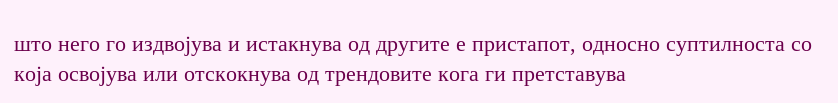што него го издвојува и истакнува од другите е пристапот, односно суптилноста со која освојува или отскокнува од трендовите кога ги претставува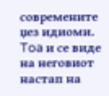современите џез идиоми. Toa и се виде на неговиот настап на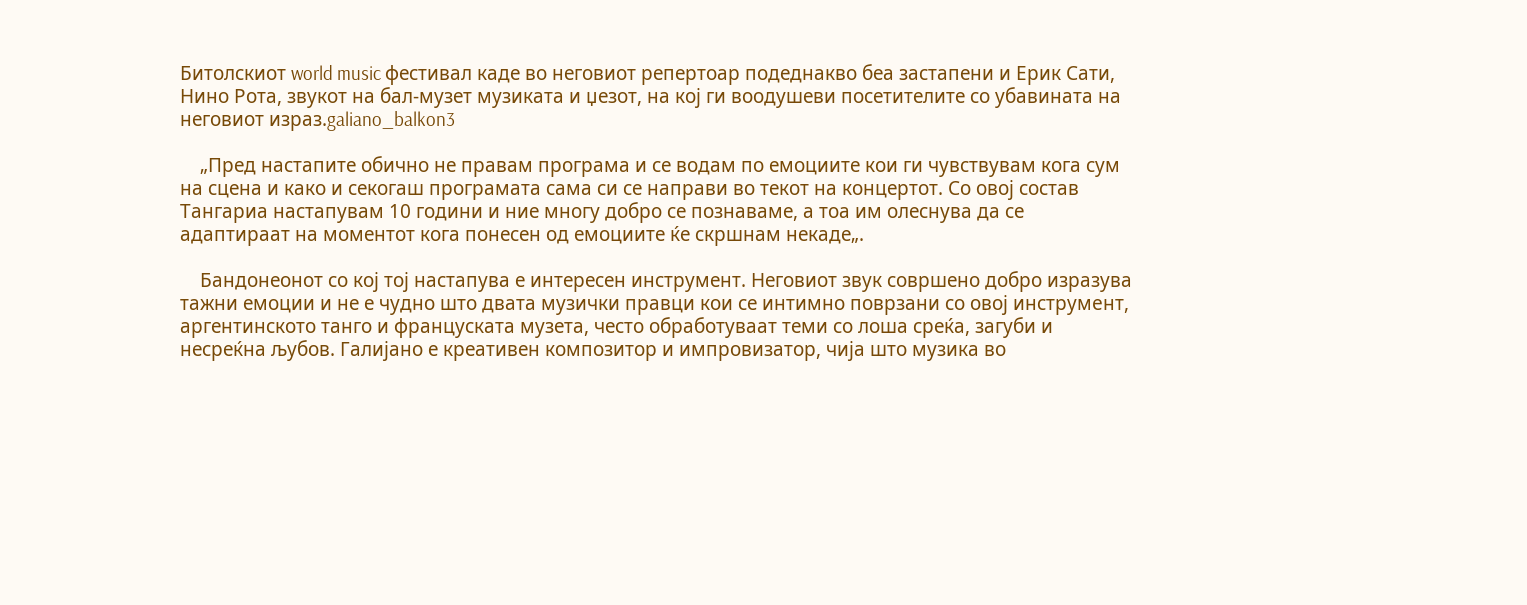Битолскиот world music фестивал каде во неговиот репертоар подеднакво беа застапени и Ерик Сати, Нино Рота, звукот на бал-музет музиката и џезот, на кој ги воодушеви посетителите со убавината на неговиот израз.galiano_balkon3

    „Пред настапите обично не правам програма и се водам по емоциите кои ги чувствувам кога сум на сцена и како и секогаш програмата сама си се направи во текот на концертот. Со овој состав Тангариа настапувам 10 години и ние многу добро се познаваме, а тоа им олеснува да се адаптираат на моментот кога понесен од емоциите ќе скршнам некаде„.

    Бандонеонот со кој тој настапува е интересен инструмент. Неговиот звук совршено добро изразува тажни емоции и не е чудно што двата музички правци кои се интимно поврзани со овој инструмeнт, аргентинското танго и француската музета, често обработуваат теми со лоша среќа, загуби и несреќна љубов. Галијано е креативен композитор и импровизатор, чија што музика во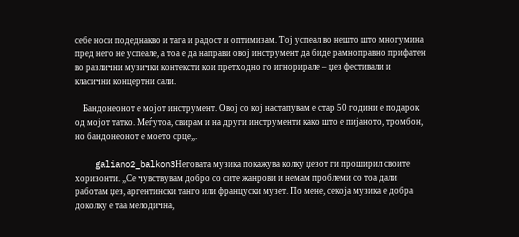себе носи подеднакво и тага и радост и оптимизам. Тој успеал во нешто што многумина пред него не успеале, а тоа е да направи овој инструмент да биде рамноправно прифатен во различни музички контексти кои претходно го игнорирале – џез фестивали и класични концертни сали.

    Бандонеонот е мојот инструмент. Овој со кој настапувам е стар 50 години е подарок од мојот татко. Меѓутоа, свирам и на други инструменти како што е пијаното, тромбон, но бандонеонот е моето срце„.

    galiano2_balkon3Неговата музика покажува колку џезот ги проширил своите хоризонти. „Се чувствувам добро со сите жанрови и немам проблеми со тоа дали работам џез, аргентински танго или француски музет. По мене, секоја музика е добра доколку е таа мелодична,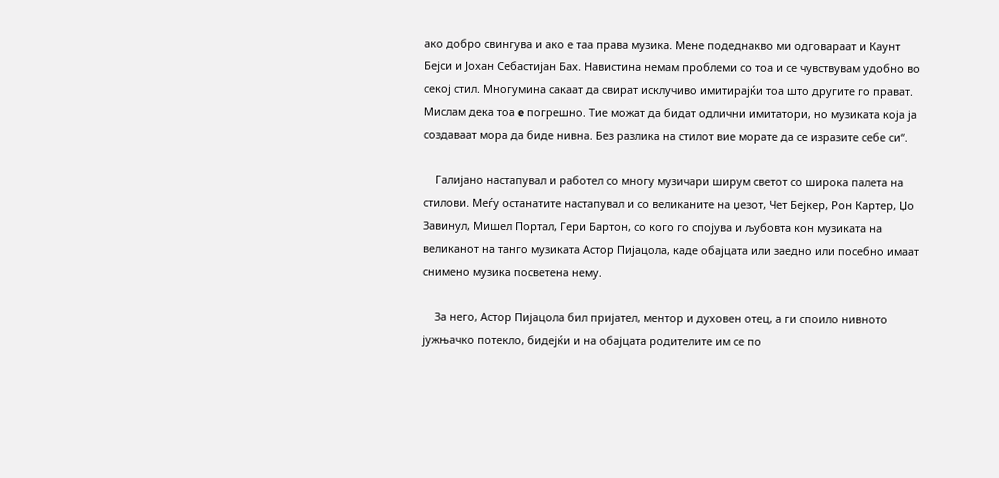ако добро свингува и ако е тaа права музика. Мене подеднакво ми одговараат и Каунт Бејcи и Јохан Себастијан Бах. Навистина немам проблеми со тоа и се чувствувам удобно во секој стил. Многумина сакаат да свират исклучиво имитирајќи тоа што другите го прават. Мислам дека тоа e погрешно. Тие можат да бидат одлични имитатори, но музиката која ја создаваат мора да биде нивна. Без разлика на стилот вие морате да се изразите себе си“.

    Галијано настапувал и работел со многу музичари ширум светот со широка палета на стилови. Меѓу останатите настапувал и со великаните на џезот, Чет Бејкер, Рон Картер, Џо Завинул, Мишел Портал, Гери Бартон, со кого го спојува и љубовта кон музиката на великанот на танго музиката Астор Пијацола, каде обајцата или заедно или посебно имаат снимено музика посветена нему.

    За него, Астор Пијацола бил пријател, ментор и духовен отец, а ги споило нивното јужњачко потекло, бидејќи и на обајцата родителите им се по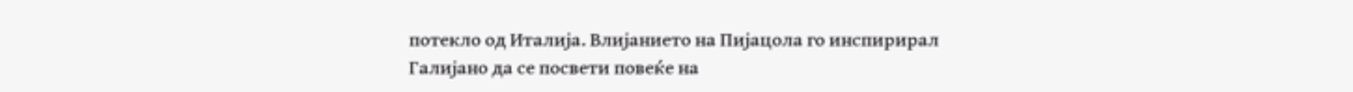потекло од Италија. Влијанието на Пијацола го инспирирал Галијано да се посвети повеќе на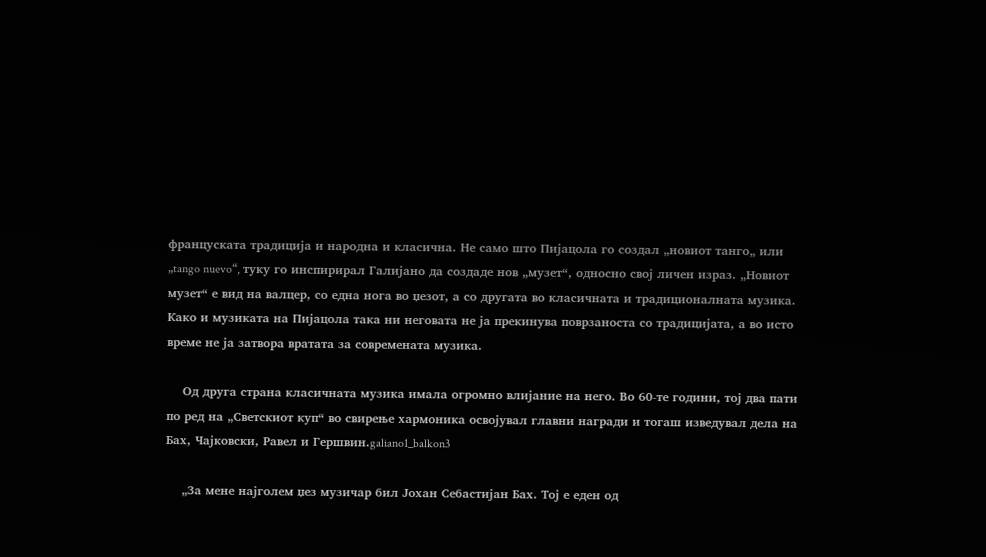француската традиција и народна и класична. Не само што Пијацола го создал „новиот танго„ или „tango nuevo“, туку го инспирирал Галијано да создаде нов „музет“, односно свој личен израз. „Новиот музет“ е вид на валцер, со една нога во џезот, а со другата во класичната и традиционалната музика. Како и музиката на Пијацола така ни неговата не ја прекинува поврзаноста со традицијата, а во исто време не ја затвора вратата за современата музика.

    Од друга страна класичната музика имала огромно влијание на него. Во 60-те години, тој два пати по ред на „Светскиот куп“ во свирење хармоника освојувал главни награди и тогаш изведувал дела на Бах, Чајковски, Равел и Гершвин.galiano1_balkon3

    „За мене најголем џез музичар бил Јохан Себастијан Бах. Тој е еден од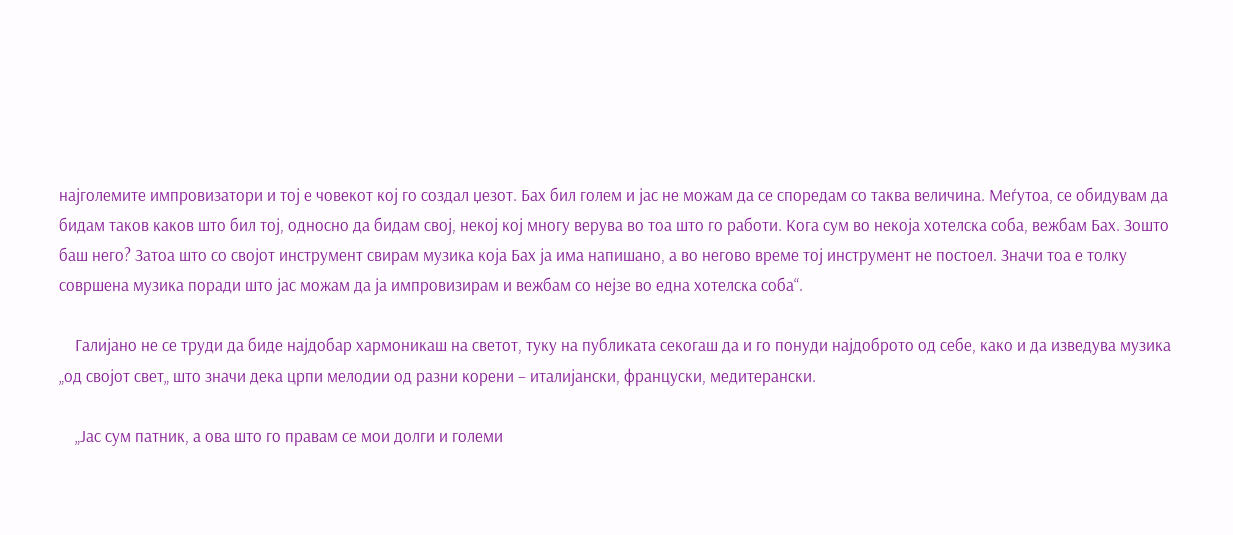најголемите импровизатори и тој е човекот кој го создал џезот. Бах бил голем и јас не можам да се споредам со таква величина. Меѓутоа, се обидувам да бидам таков каков што бил тој, односно да бидам свој, некој кој многу верува во тоа што го работи. Кога сум во некоја хотелска соба, вежбам Бах. Зошто баш него? Затоа што со својот инструмент свирам музика која Бах ја има напишано, а во негово време тој инструмент не постоел. Значи тоа е толку совршена музика поради што јас можам да ја импровизирам и вежбам со нејзе во една хотелска соба“.

    Галијано не се труди да биде најдобар хармоникаш на светот, туку на публиката секогаш да и го понуди најдоброто од себе, како и да изведува музика „од својот свет„ што значи дека црпи мелодии од разни корени – италијански, француски, медитерански.

    „Јас сум патник, а ова што го правам се мои долги и големи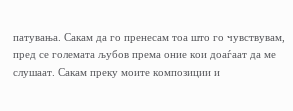патувања. Сакам да го пренесам тоа што го чувствувам, пред се големата љубов према оние кои доаѓаат да ме слушаат. Сакам преку моите композиции и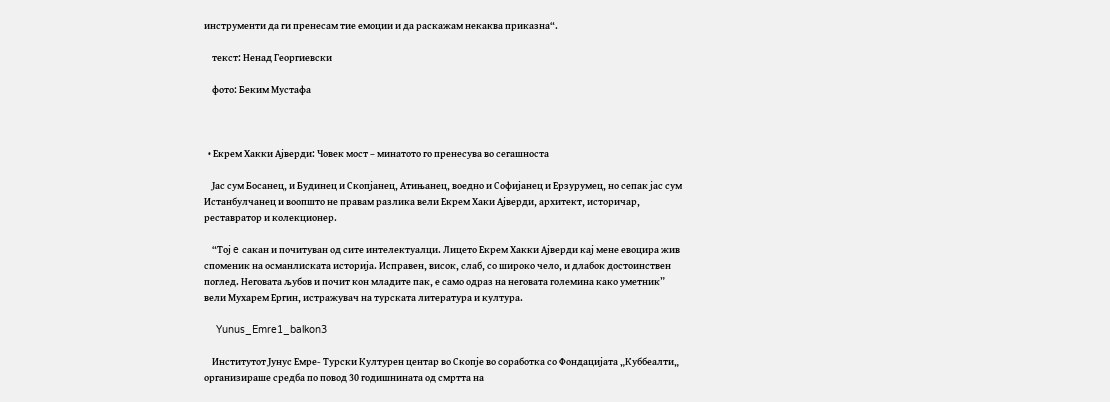инструменти да ги пренесам тие емоции и да раскажам некаква приказна“.

    текст: Ненад Георгиевски

    фото: Беким Мустафа



  • Екрем Хакки Ајверди: Човек мост – минатото го пренесува во сегашноста

    Јас сум Босанец, и Будинец и Скопјанец, Атињанец, воедно и Софијанец и Ерзурумец, но сепак јас сум Истанбулчанец и воопшто не правам разлика вели Екрем Хаки Ајверди, архитект, историчар, реставратор и колекционер.

    “Тој e сакан и почитуван од сите интелектуалци. Лицето Екрем Хакки Ајверди кај мене евоцира жив споменик на османлиската историја. Исправен, висок, слаб, со широко чело, и длабок достоинствен поглед. Неговата љубов и почит кон младите пак, е само одраз на неговата големина како уметник” вели Мухарем Ергин, истражувач на турската литература и култура.

    Yunus_Emre1_balkon3

    Институтот Јунус Емре- Турски Културен центар во Скопје во соработка со Фондацијата „Куббеалти„ организираше средба по повод 30 годишнината од смртта на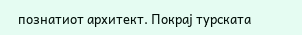познатиот архитект. Покрај турската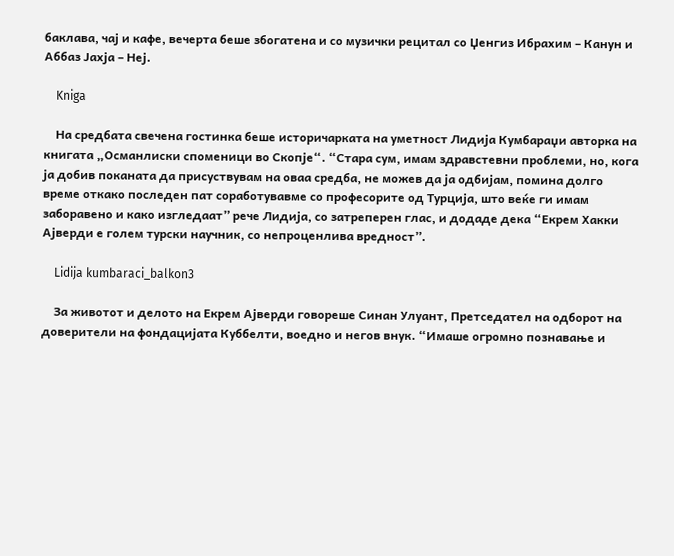баклава, чај и кафе, вечерта беше збогатена и со музички рецитал со Џенгиз Ибрахим – Канун и Аббаз Јахја – Неј.

    Kniga

    На средбата свечена гостинка беше историчарката на уметност Лидија Кумбараџи авторка на книгата „Османлиски споменици во Скопје“. “Стара сум, имам здравстевни проблеми, но, кога ја добив поканата да присуствувам на оваа средба, не можев да ја одбијам, помина долго време откако последен пат соработувавме со професорите од Турција, што веќе ги имам заборавено и како изгледаат” рече Лидија, со затреперен глас, и додаде дека “Екрем Хакки Ајверди е голем турски научник, со непроценлива вредност”.

    Lidija kumbaraci_balkon3

    За животот и делото на Екрем Ајверди говореше Синан Улуант, Претседател на одборот на доверители на фондацијата Куббелти, воедно и негов внук. “Имаше огромно познавање и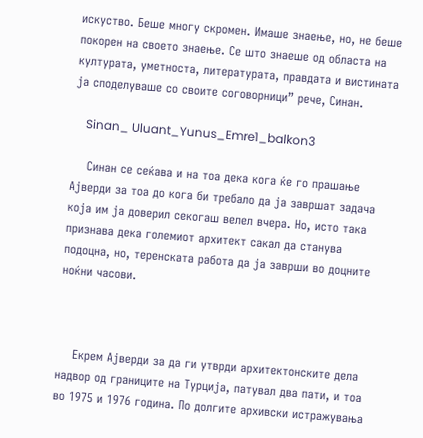искуство. Беше многу скромен. Имаше знаење, но, не беше покорен на своето знаење. Се што знаеше од областа на културата, уметноста, литературата, правдата и вистината ја споделуваше со своите соговорници” рече, Синан.

    Sinan_ Uluant_Yunus_Emre1_balkon3

    Синан се сеќава и на тоа дека кога ќе го прашање Ајверди за тоа до кога би требало да ја завршат задача која им ја доверил секогаш велел вчера. Но, исто така признава дека големиот архитект сакал да станува подоцна, но, теренската работа да ја заврши во доцните ноќни часови.



    Екрем Ајверди за да ги утврди архитектонските дела надвор од границите на Турција, патувал два пати, и тоа во 1975 и 1976 година. По долгите архивски истражувања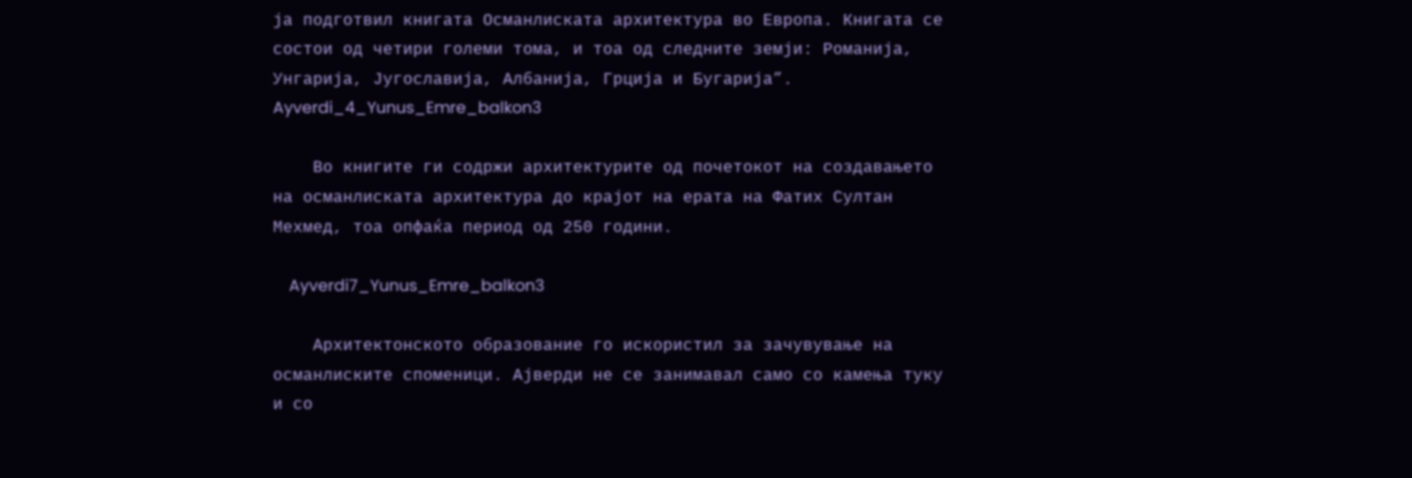ја подготвил книгата Османлиската архитектура во Европа. Книгата се состои од четири големи тома, и тоа од следните земји: Романија, Унгарија, Југославија, Албанија, Грција и Бугарија”.  Ayverdi_4_Yunus_Emre_balkon3

    Во книгите ги содржи архитектурите од почетокот на создавањето на османлиската архитектура до крајот на ерата на Фатих Султан Мехмед, тоа опфаќа период од 250 години.

    Ayverdi7_Yunus_Emre_balkon3

    Архитектонското образование го искористил за зачувување на османлиските споменици. Ајверди не се занимавал само со камења туку и со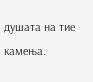душата на тие камења.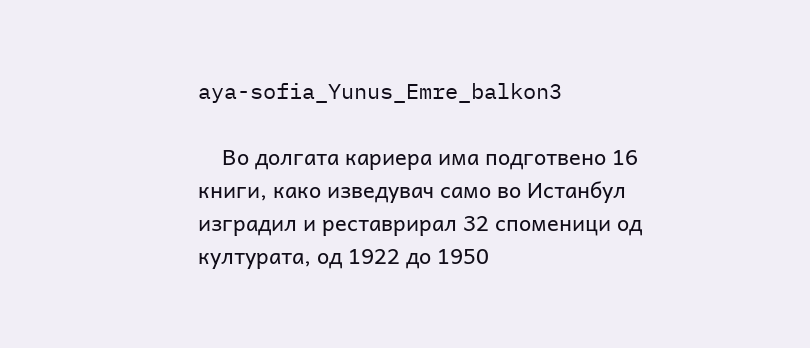aya-sofia_Yunus_Emre_balkon3

    Во долгата кариера има подготвено 16 книги, како изведувач само во Истанбул изградил и реставрирал 32 споменици од културата, од 1922 до 1950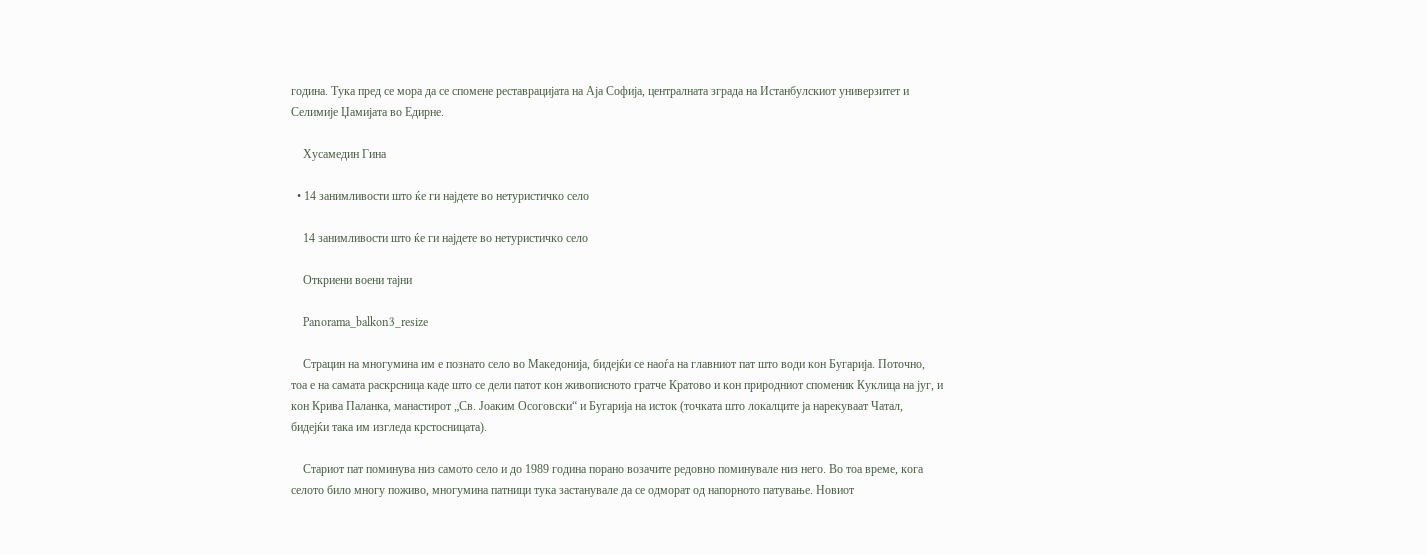година. Тука пред се мора да се спомене реставрацијата на Аја Софија, централната зграда на Истанбулскиот универзитет и Селимије Џамијата во Едирне.

    Хусамедин Гина

  • 14 занимливости што ќе ги најдете во нетуристичко село

    14 занимливости што ќе ги најдете во нетуристичко село

    Откриени воени тајни

    Panorama_balkon3_resize

    Страцин на многумина им е познато село во Македонија, бидејќи се наоѓа на главниот пат што води кон Бугарија. Поточно, тоа е на самата раскрсница каде што се дели патот кон живописното гратче Кратово и кон природниот споменик Куклица на југ, и кон Крива Паланка, манастирот „Св. Јоаким Осоговски“ и Бугарија на исток (точката што локалците ја нарекуваат Чатал, бидејќи така им изгледа крстосницата).

    Стариот пат поминува низ самото село и до 1989 година порано возачите редовно поминувале низ него. Во тоа време, кога селото било многу поживо, многумина патници тука застанувале да се одморат од напорното патување. Новиот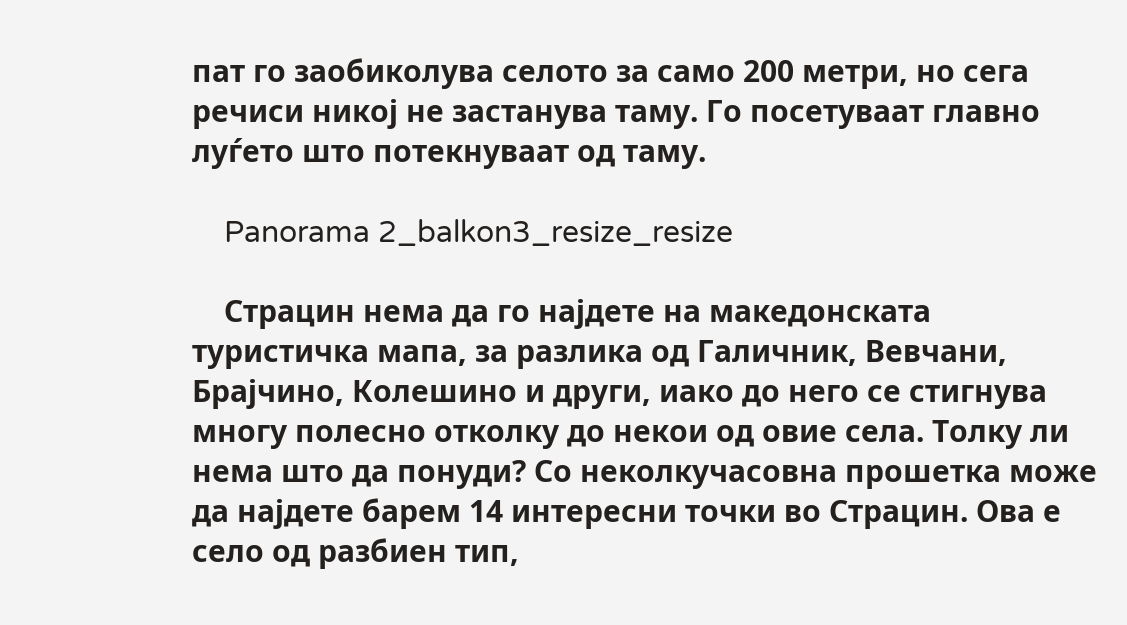пат го заобиколува селото за само 200 метри, но сега речиси никој не застанува таму. Го посетуваат главно луѓето што потекнуваат од таму.

    Panorama 2_balkon3_resize_resize

    Страцин нема да го најдете на македонската туристичка мапа, за разлика од Галичник, Вевчани, Брајчино, Колешино и други, иако до него се стигнува многу полесно отколку до некои од овие села. Толку ли нема што да понуди? Со неколкучасовна прошетка може да најдете барем 14 интересни точки во Страцин. Ова е село од разбиен тип,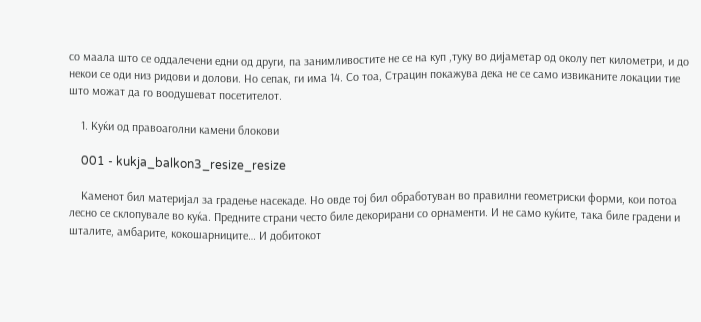со маала што се оддалечени едни од други, па занимливостите не се на куп ,туку во дијаметар од околу пет километри, и до некои се оди низ ридови и долови. Но сепак, ги има 14. Со тоа, Страцин покажува дека не се само извиканите локации тие што можат да го воодушеват посетителот.

    1. Куќи од правоаголни камени блокови

    001 - kukja_balkon3_resize_resize

    Каменот бил материјал за градење насекаде. Но овде тој бил обработуван во правилни геометриски форми, кои потоа лесно се склопувале во куќа. Предните страни често биле декорирани со орнаменти. И не само куќите, така биле градени и шталите, амбарите, кокошарниците… И добитокот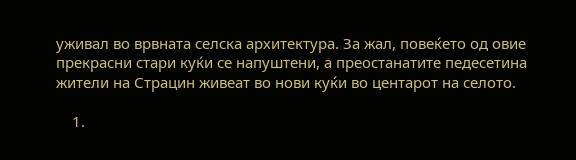уживал во врвната селска архитектура. За жал, повеќето од овие прекрасни стари куќи се напуштени, а преостанатите педесетина жители на Страцин живеат во нови куќи во центарот на селото.

    1.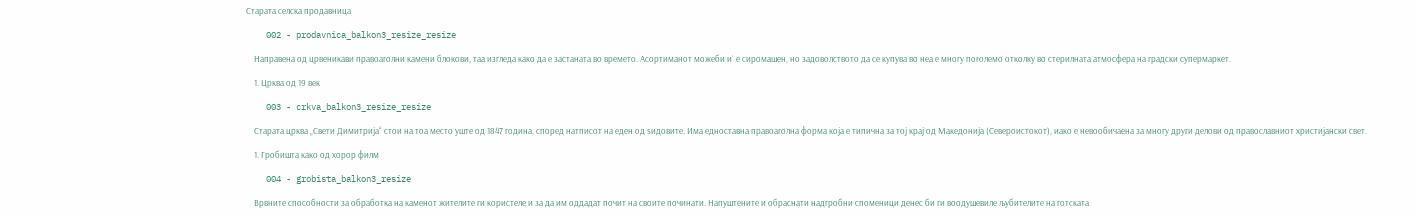Старата селска продавница

    002 - prodavnica_balkon3_resize_resize

    Направена од црвеникави правоаголни камени блокови, таа изгледа како да е застаната во времето. Асортиманот можеби и` е сиромашен, но задоволството да се купува во неа е многу поголемо отколку во стерилната атмосфера на градски супермаркет.

    1. Црква од 19 век

    003 - crkva_balkon3_resize_resize

    Старата црква „Свети Димитрија“ стои на тоа место уште од 1847 година, според натписот на еден од ѕидовите. Има едноставна правоаголна форма која е типична за тој крај од Македонија (Североистокот), иако е невообичаена за многу други делови од православниот христијански свет.

    1. Гробишта како од хорор филм

    004 - grobista_balkon3_resize

    Врвните способности за обработка на каменот жителите ги користеле и за да им оддадат почит на своите починати. Напуштените и обраснати надгробни споменици денес би ги воодушевиле љубителите на готската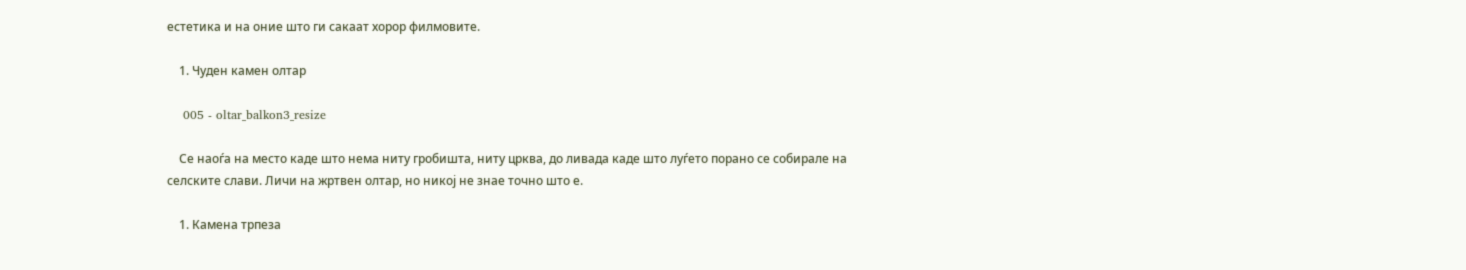естетика и на оние што ги сакаат хорор филмовите.

    1. Чуден камен олтар

    005 - oltar_balkon3_resize

    Се наоѓа на место каде што нема ниту гробишта, ниту црква, до ливада каде што луѓето порано се собирале на селските слави. Личи на жртвен олтар, но никој не знае точно што е.

    1. Камена трпеза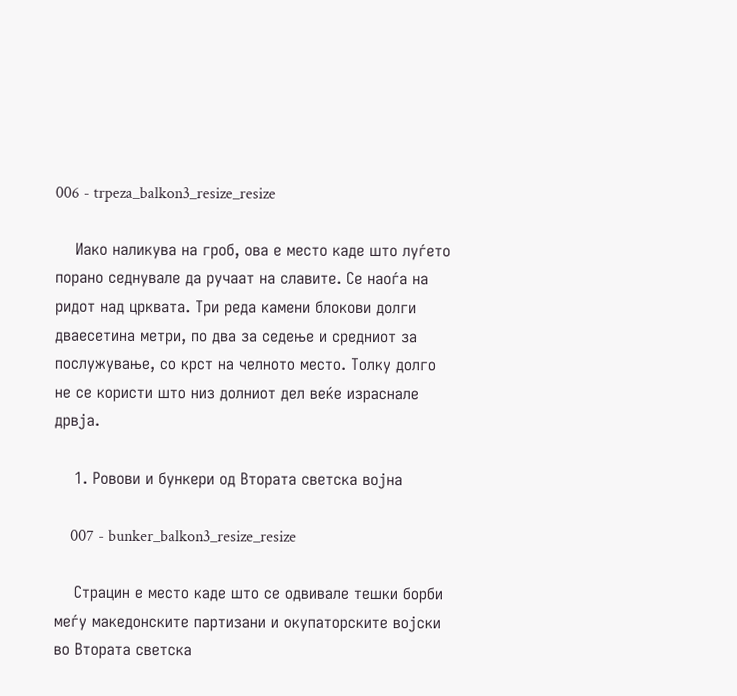006 - trpeza_balkon3_resize_resize

    Иако наликува на гроб, ова е место каде што луѓето порано седнувале да ручаат на славите. Се наоѓа на ридот над црквата. Три реда камени блокови долги дваесетина метри, по два за седење и средниот за послужување, со крст на челното место. Толку долго не се користи што низ долниот дел веќе израснале дрвја.

    1. Ровови и бункери од Втората светска војна

    007 - bunker_balkon3_resize_resize

    Страцин е место каде што се одвивале тешки борби меѓу македонските партизани и окупаторските војски во Втората светска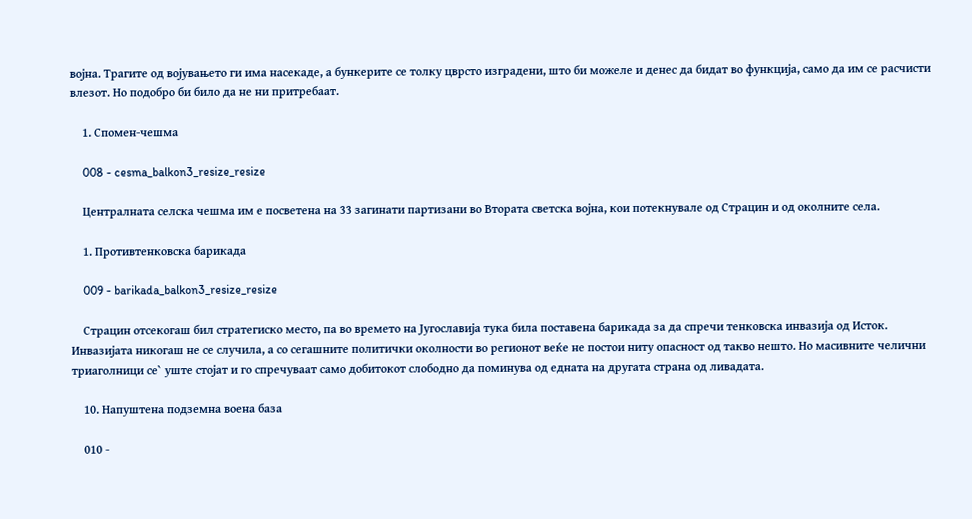војна. Трагите од војувањето ги има насекаде, а бункерите се толку цврсто изградени, што би можеле и денес да бидат во функција, само да им се расчисти влезот. Но подобро би било да не ни притребаат.

    1. Спомен-чешма

    008 - cesma_balkon3_resize_resize

    Централната селска чешма им е посветена на 33 загинати партизани во Втората светска војна, кои потекнувале од Страцин и од околните села.

    1. Противтенковска барикада

    009 - barikada_balkon3_resize_resize

    Страцин отсекогаш бил стратегиско место, па во времето на Југославија тука била поставена барикада за да спречи тенковска инвазија од Исток. Инвазијата никогаш не се случила, а со сегашните политички околности во регионот веќе не постои ниту опасност од такво нешто. Но масивните челични триаголници се` уште стојат и го спречуваат само добитокот слободно да поминува од едната на другата страна од ливадата.

    10. Напуштена подземна воена база

    010 -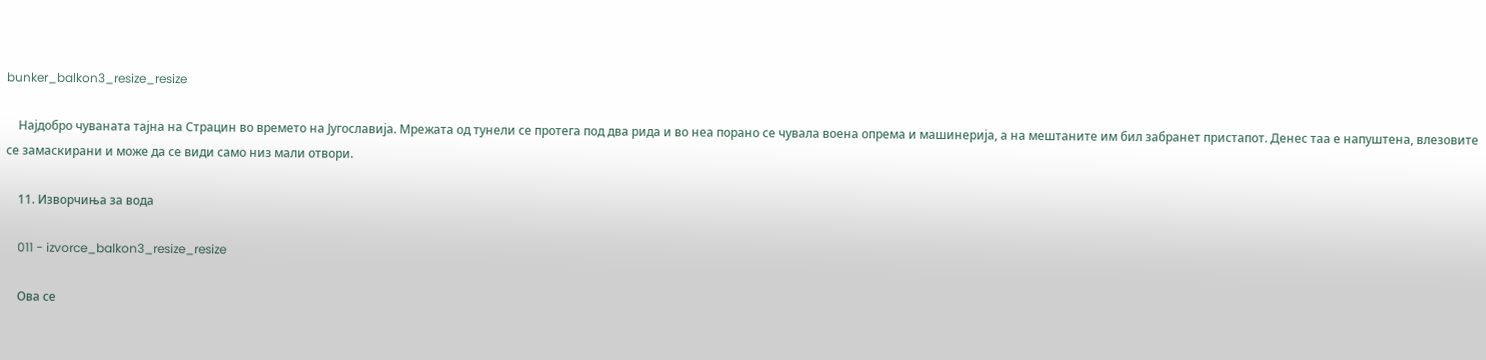bunker_balkon3_resize_resize

    Најдобро чуваната тајна на Страцин во времето на Југославија. Мрежата од тунели се протега под два рида и во неа порано се чувала воена опрема и машинерија, а на мештаните им бил забранет пристапот. Денес таа е напуштена, влезовите се замаскирани и може да се види само низ мали отвори.

    11. Изворчиња за вода

    011 - izvorce_balkon3_resize_resize

    Ова се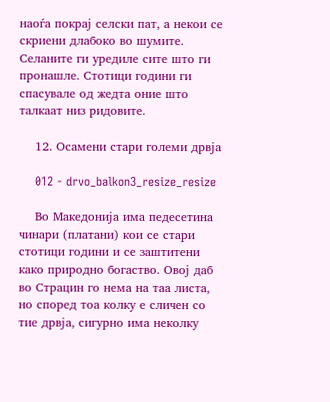наоѓа покрај селски пат, а некои се скриени длабоко во шумите. Селаните ги уредиле сите што ги пронашле. Стотици години ги спасувале од жедта оние што талкаат низ ридовите.

    12. Осамени стари големи дрвја

    012 - drvo_balkon3_resize_resize

    Во Македонија има педесетина чинари (платани) кои се стари стотици години и се заштитени како природно богаство. Овој даб во Страцин го нема на таа листа, но според тоа колку е сличен со тие дрвја, сигурно има неколку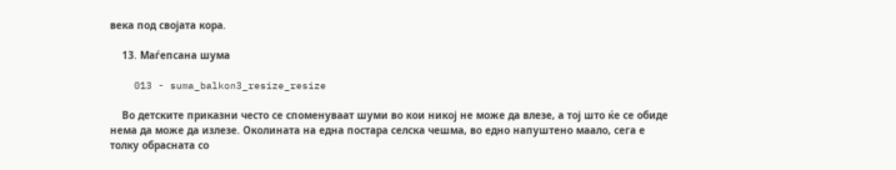века под својата кора.

    13. Маѓепсана шума

    013 - suma_balkon3_resize_resize

    Во детските приказни често се споменуваат шуми во кои никој не може да влезе, а тој што ќе се обиде нема да може да излезе. Околината на една постара селска чешма, во едно напуштено маало, сега е толку обрасната со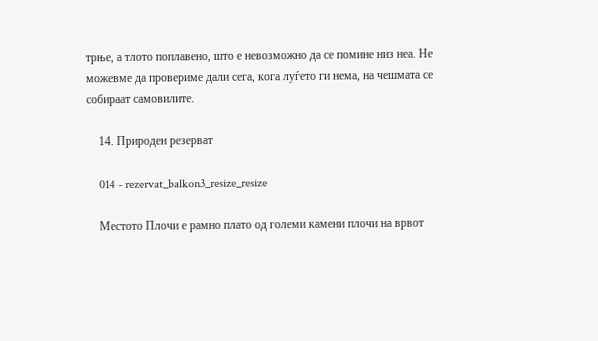трње, а тлото поплавено, што е невозможно да се помине низ неа. Не можевме да провериме дали сега, кога луѓето ги нема, на чешмата се собираат самовилите.

    14. Природен резерват

    014 - rezervat_balkon3_resize_resize

    Местото Плочи е рамно плато од големи камени плочи на врвот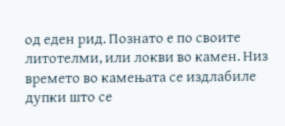од еден рид. Познато е по своите литотелми, или локви во камен. Низ времето во камењата се издлабиле дупки што се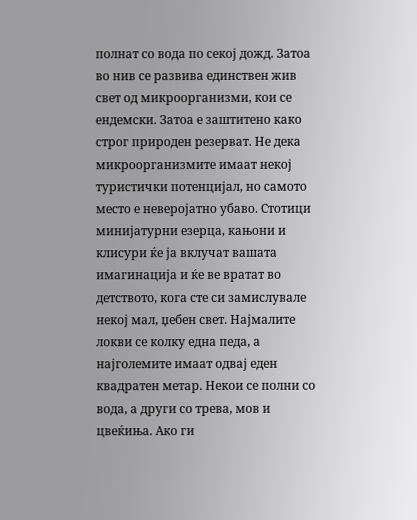полнат со вода по секој дожд. Затоа во нив се развива единствен жив свет од микроорганизми, кои се ендемски. Затоа е заштитено како строг природен резерват. Не дека микроорганизмите имаат некој туристички потенцијал, но самото место е неверојатно убаво. Стотици минијатурни езерца, кањони и клисури ќе ја вклучат вашата имагинација и ќе ве вратат во детството, кога сте си замислувале некој мал, џебен свет. Најмалите локви се колку една педа, а најголемите имаат одвај еден квадратен метар. Некои се полни со вода, а други со трева, мов и цвеќиња. Ако ги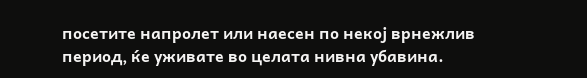посетите напролет или наесен по некој врнежлив период, ќе уживате во целата нивна убавина.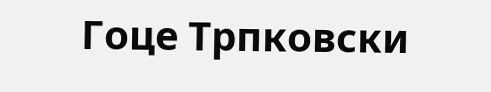Гоце Трпковски